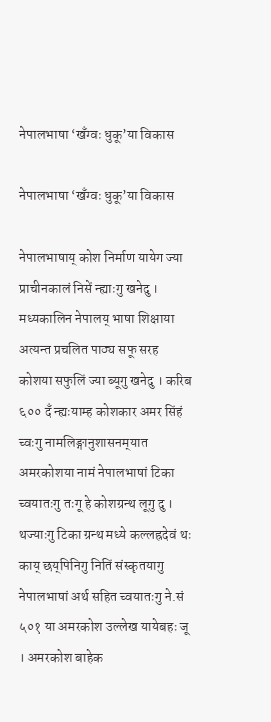नेपालभाषा ‘खँग्वः धुकू’या विकास

नेपालभाषा ‘खँग्वः धुकू’या विकास

नेपालभाषाय्‌ कोश निर्माण यायेग ज्या प्राचीनकालं निसें न्ह्याःगु खनेदु । मध्यकालिन नेपालय्‌ भाषा शिक्षाया अत्यन्त प्रचलित पाठ्य सफू सरह कोशया सफुलिं ज्या ब्यूगु खनेदु । करिब ६०० दँ न्ह्यःयाम्ह कोशकार अमर सिंहं च्वःगु नामलिङ्गानुशासनम्‌यात अमरकोशया नामं नेपालभाषां टिका च्वयातःगु तःगू हे कोशग्रन्थ लूगु दु । थज्याःगु टिका ग्रन्थ मध्ये कल्लह्रदेवं थः काय्‌ छय्‌पिनिगु नितिं संस्कृतयागु नेपालभाषां अर्थ सहित च्वयातःगु ने.सं ५०१ या अमरकोश उल्लेख यायेबहः जू । अमरकोश बाहेक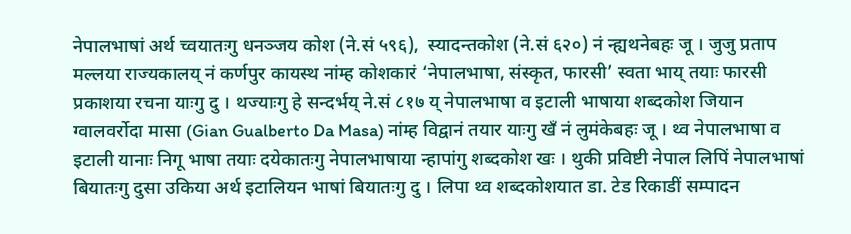नेपालभाषां अर्थ च्वयातःगु धनञ्जय कोश (ने.सं ५९६),  स्यादन्तकोश (ने.सं ६२०) नं न्ह्यथनेबहः जू । जुजु प्रताप मल्लया राज्यकालय्‌ नं कर्णपुर कायस्थ नांम्ह कोशकारं ‘नेपालभाषा, संस्कृत, फारसी’ स्वता भाय्‌ तयाः फारसी प्रकाशया रचना याःगु दु । थज्याःगु हे सन्दर्भय्‌ ने.सं ८१७ य्‌ नेपालभाषा व इटाली भाषाया शब्दकोश जियान ग्वालवर्रोदा मासा (Gian Gualberto Da Masa) नांम्ह विद्वानं तयार याःगु खँ नं लुमंकेबहः जू । थ्व नेपालभाषा व इटाली यानाः निगू भाषा तयाः दयेकातःगु नेपालभाषाया न्हापांगु शब्दकोश खः । थुकी प्रविष्टी नेपाल लिपिं नेपालभाषां बियातःगु दुसा उकिया अर्थ इटालियन भाषां बियातःगु दु । लिपा थ्व शब्दकोशयात डा. टेड रिकाडीं सम्पादन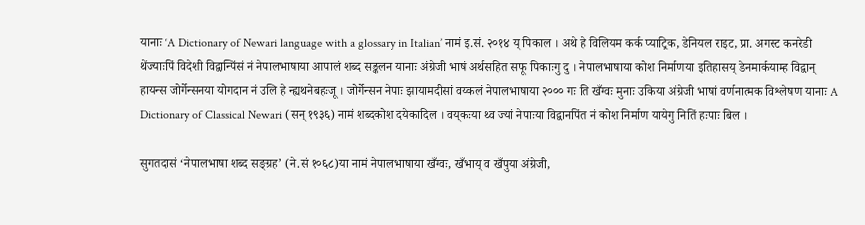यानाः ‘A Dictionary of Newari language with a glossary in Italian’ नामं इ.सं. २०१४ य्‌ पिकाल । अथे हे विलियम कर्क प्याट्रिक, डेनियल राइट, प्रा. अगस्ट कनरेडी थेंज्याःपिं विदेशी विद्वान्पिंसं नं नेपालभाषाया आपालं शब्द सङ्कलन यानाः अंग्रेजी भाषं अर्थसहित सफू पिकाःगु दु । नेपालभाषाया कोश निर्माणया इतिहासय्‌ डेनमार्कयाम्ह विद्वान् हायन्स जोर्गेन्सनया योगदान नं उलि हे न्ह्यथनेबहःजू । जोर्गेन्सन नेपाः झायामदीसां वय्कलं नेपालभाषाया २००० गः ति खँग्वः मुनाः उकिया अंग्रेजी भाषां वर्णनात्मक विश्लेषण यानाः A Dictionary of Classical Newari (सन् १९३६) नामं शब्दकोश दयेकादिल । वय्‌कःया थ्व ज्यां नेपाःया विद्वानपिंत नं कोश निर्माण यायेगु नितिं हःपाः बिल ।

सुगतदासं ‘नेपालभाषा शब्द सङ्ग्रह’ (ने.सं १०६८)या नामं नेपालभाषाया खँग्वः, खँभाय्‌ व खँपुया अंग्रेजी,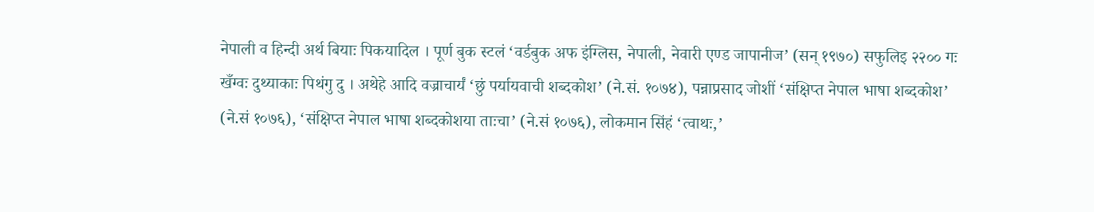नेपाली व हिन्दी अर्थ बियाः पिकयादिल । पूर्ण बुक स्टलं ‘वर्डबुक अफ इंग्लिस, नेपाली, नेवारी एण्ड जापानीज’ (सन् १९७०) सफुलिइ २२०० गः खँग्वः दुथ्याकाः पिथंगु दु । अथेहे आदि वज्राचार्यं ‘छुं पर्यायवाची शब्दकोश’ (ने.सं. १०७४), पन्नाप्रसाद जोशीं ‘संक्षिप्त नेपाल भाषा शब्दकोश’ (ने.सं १०७६), ‘संक्षिप्त नेपाल भाषा शब्दकोशया ताःचा’ (ने.सं १०७६), लोकमान सिंहं ‘त्वाथः,’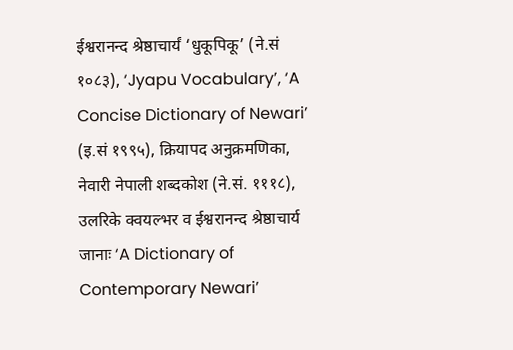ईश्वरानन्द श्रेष्ठाचार्यं ‘धुकूपिकू’ (ने.सं १०८३), ‘Jyapu Vocabulary’, ‘A Concise Dictionary of Newari’ (इ.सं १९९५), क्रियापद अनुक्रमणिका, नेवारी नेपाली शब्दकोश (ने.सं. १११८), उलरिके क्वयल्भर व ईश्वरानन्द श्रेष्ठाचार्य जानाः ‘A Dictionary of Contemporary Newari’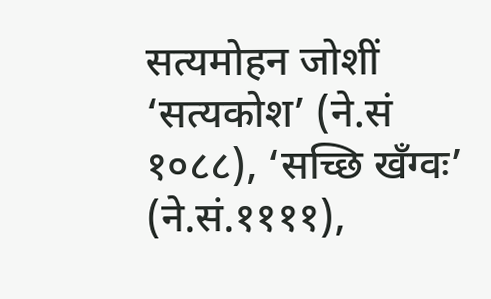सत्यमोहन जोशीं ‘सत्यकोश’ (ने.सं १०८८), ‘सच्छि खँग्वः’ (ने.सं.११११),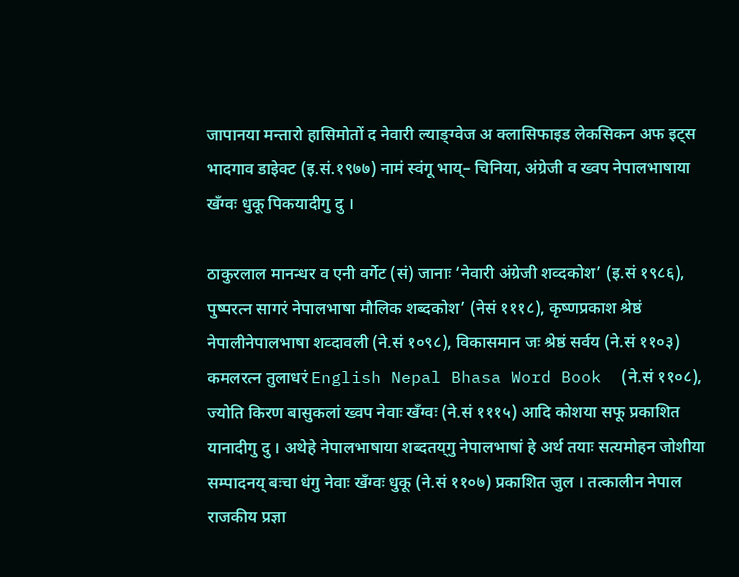जापानया मन्तारो हासिमोतों द नेवारी ल्याङ्ग्वेज अ क्लासिफाइड लेकसिकन अफ इट्स भादगाव डाइेक्ट (इ.सं.१९७७) नामं स्वंगू भाय्‌– चिनिया, अंग्रेजी व ख्वप नेपालभाषाया खँग्वः धुकू पिकयादीगु दु ।

ठाकुरलाल मानन्धर व एनी वर्गेट (सं) जानाः ‘नेवारी अंग्रेजी शव्दकोश’ (इ.सं १९८६), पुष्परत्न सागरं नेपालभाषा मौलिक शब्दकोश’ (नेसं १११८), कृष्णप्रकाश श्रेष्ठं नेपालीनेपालभाषा शव्दावली (ने.सं १०९८), विकासमान जः श्रेष्ठं सर्वय (ने.सं ११०३) कमलरत्न तुलाधरं English Nepal Bhasa Word Book  (ने.सं ११०८), ज्योति किरण बासुकलां ख्वप नेवाः खँग्वः (ने.सं १११५) आदि कोशया सफू प्रकाशित यानादीगु दु । अथेहे नेपालभाषाया शब्दतय्‌गु नेपालभाषां हे अर्थ तयाः सत्यमोहन जोशीया सम्पादनय्‌ बःचा धंगु नेवाः खँग्वः धुकू (ने.सं ११०७) प्रकाशित जुल । तत्कालीन नेपाल राजकीय प्रज्ञा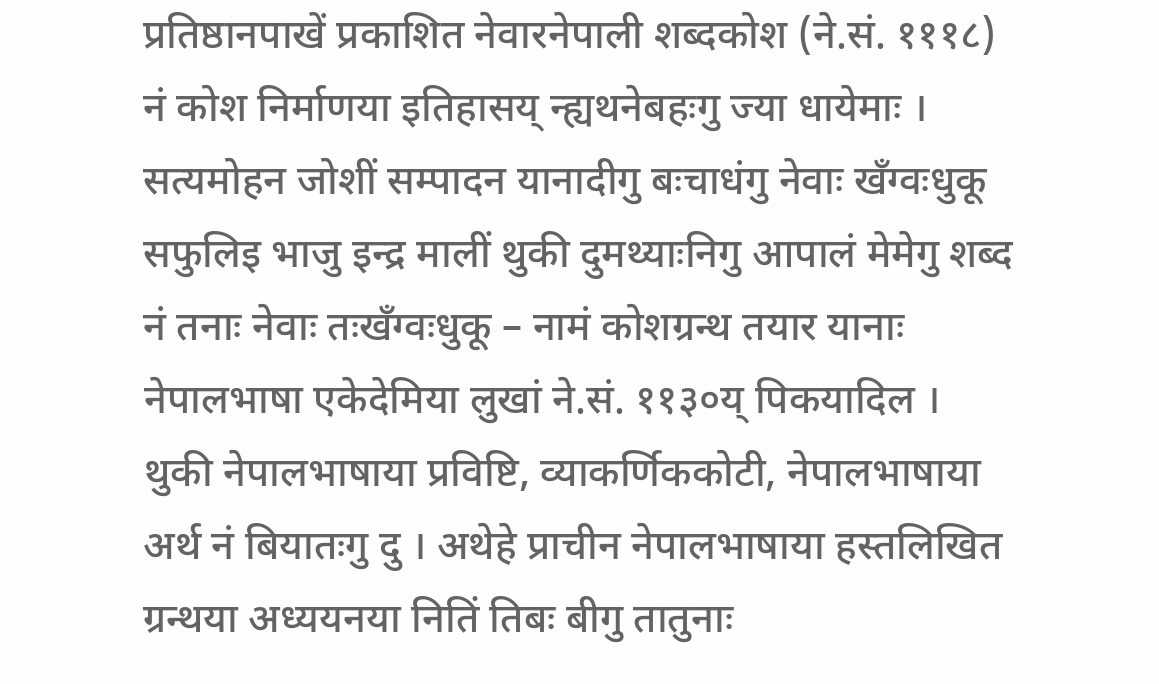प्रतिष्ठानपाखें प्रकाशित नेवारनेपाली शब्दकोश (ने.सं. १११८) नं कोश निर्माणया इतिहासय्‌ न्ह्यथनेबहःगु ज्या धायेमाः । सत्यमोहन जोशीं सम्पादन यानादीगु बःचाधंगु नेवाः खँग्वःधुकू सफुलिइ भाजु इन्द्र मालीं थुकी दुमथ्याःनिगु आपालं मेमेगु शब्द नं तनाः नेवाः तःखँग्वःधुकू – नामं कोशग्रन्थ तयार यानाः नेपालभाषा एकेदेमिया लुखां ने.सं. ११३०य्‌ पिकयादिल । थुकी नेपालभाषाया प्रविष्टि, व्याकर्णिककोटी, नेपालभाषाया अर्थ नं बियातःगु दु । अथेहे प्राचीन नेपालभाषाया हस्तलिखित ग्रन्थया अध्ययनया नितिं तिबः बीगु तातुनाः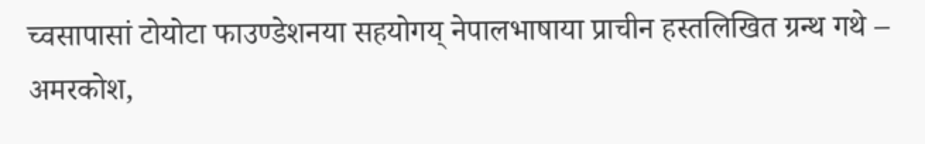च्वसापासां टोयोटा फाउण्डेशनया सहयोगय्‌ नेपालभाषाया प्राचीन हस्तलिखित ग्रन्थ गथे – अमरकोश,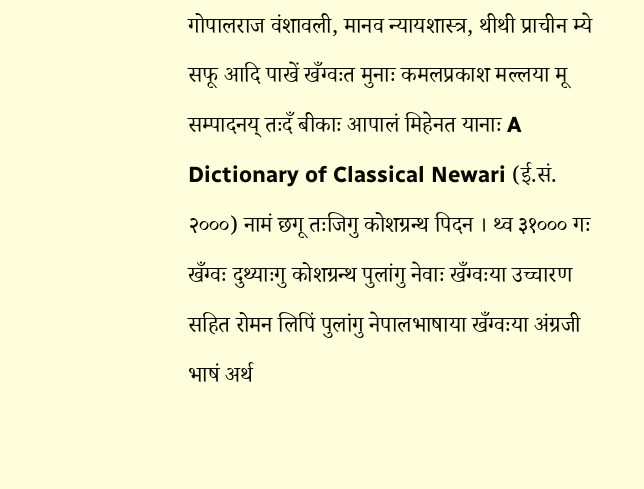गोपालराज वंशावली, मानव न्यायशास्त्र, थीथी प्राचीन म्ये सफू आदि पाखें खँग्वःत मुनाः कमलप्रकाश मल्लया मू सम्पादनय्‌ तःदँ बीकाः आपालं मिहेनत यानाः A Dictionary of Classical Newari (ई.सं. २०००) नामं छगू तःजिगु कोशग्रन्थ पिदन । थ्व ३१००० गः खँग्वः दुथ्याःगु कोशग्रन्थ पुलांगु नेवाः खँग्वःया उच्चारण सहित रोमन लिपिं पुलांगु नेपालभाषाया खँग्वःया अंग्रजी भाषं अर्थ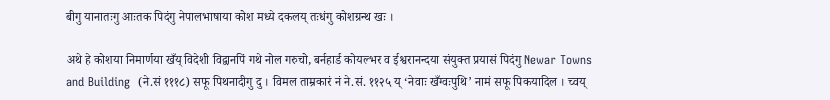बीगु यानातःगु आःतक पिदंगु नेपालभाषाया कोश मध्ये दकलय्‌ तःधंगु कोशग्रन्थ खः ।

अथे हे कोशया निमार्णया खँय्‌ विदेशी विद्वानपिं गथे नोल गरुचो, बर्नहार्ड कोयल्भर व ईश्वरानन्दया संयुक्त प्रयासं पिदंगु Newar Towns and Building  (ने.सं १११८) सफू पिथनादीगु दु । विमल ताम्रकारं नं ने.सं. ११२५ य्‌ ‘नेवाः खँग्वःपुथि’ नामं सफू पिकयादिल । च्वय्‌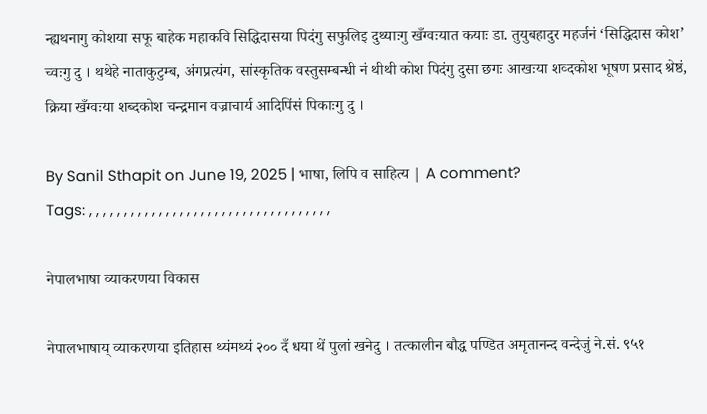न्ह्यथनागु कोशया सफू बाहेक महाकवि सिद्धिदासया पिदंगु सफुलिइ दुथ्याःगु खँग्वःयात कयाः डा. तुयुबहादुर महर्जनं ‘सिद्धिदास कोश’ च्वःगु दु । थथेहे नाताकुटुम्ब, अंगप्रत्यंग, सांस्कृतिक वस्तुसम्बन्धी नं थीथी कोश पिदंगु दुसा छगः आखःया शव्दकोश भूषण प्रसाद श्रेष्ठं, क्रिया खँग्वःया शब्दकोश चन्द्रमान वज्राचार्य आदिपिंसं पिकाःगु दु ।

By Sanil Sthapit on June 19, 2025 | भाषा, लिपि व साहित्य | A comment?
Tags: , , , , , , , , , , , , , , , , , , , , , , , , , , , , , , , , , , ,

नेपालभाषा व्याकरणया विकास

नेपालभाषाय्‌ व्याकरणया इतिहास थ्यंमथ्यं २०० दँ धया थें पुलां खनेदु । तत्कालीन बौद्ध पण्डित अमृतानन्द वन्देजुं ने.सं. ९५१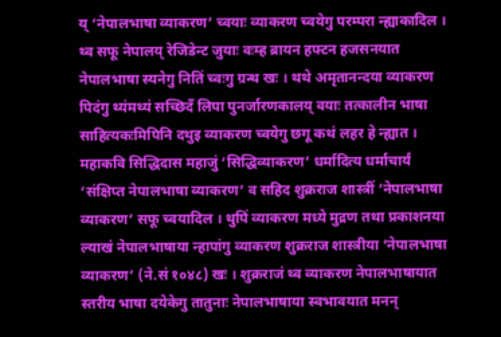य्‌ ‘नेपालभाषा व्याकरण’ च्वयाः व्याकरण च्वयेगु परम्परा न्ह्याकादिल । थ्व सफू नेपालय्‌ रेजिडेन्ट जुयाः वःम्ह ब्रायन हफ्टन हजसनयात नेपालभाषा स्यनेगु नितिं च्वःगु ग्रन्थ खः । थथे अमृतानन्दया व्याकरण पिदंगु थ्यंमथ्यं सच्छिदँ लिपा पुनर्जारणकालय्‌ वयाः तत्कालीन भाषा साहित्यकःमिपिनि दथुइ व्याकरण च्वयेगु छगू कथं लहर हे न्ह्यात । महाकवि सिद्धिदास महाजुं ‘सिद्धिव्याकरण’ धर्मादित्य धर्माचार्यं ‘संक्षिप्त नेपालभाषा व्याकरण’ व सहिद शुक्रराज शास्त्रीं ‘नेपालभाषा व्याकरण’ सफू च्वयादिल । थुपिं व्याकरण मध्ये मुद्रण तथा प्रकाशनया ल्याखं नेपालभाषाया न्हापांगु व्याकरण शुक्रराज शास्त्रीया ‘नेपालभाषा व्याकरण’ (ने.सं १०४८) खः । शुक्रराजं थ्व व्याकरण नेपालभाषायात स्तरीय भाषा दयेकेगु तातुनाः नेपालभाषाया स्वभावयात मनन्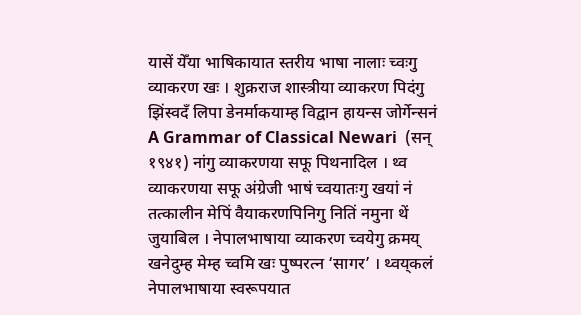यासें येँया भाषिकायात स्तरीय भाषा नालाः च्वःगु व्याकरण खः । शुक्रराज शास्त्रीया व्याकरण पिदंगु झिंस्वदँ लिपा डेनर्माकयाम्ह विद्वान हायन्स जोर्गेन्सनं A Grammar of Classical Newari  (सन् १९४१) नांगु व्याकरणया सफू पिथनादिल । थ्व व्याकरणया सफू अंग्रेजी भाषं च्वयातःगु खयां नं तत्कालीन मेपिं वैयाकरणपिनिगु नितिं नमुना थें जुयाबिल । नेपालभाषाया व्याकरण च्वयेगु क्रमय्‌ खनेदुम्ह मेम्ह च्वमि खः पुष्परत्न ‘सागर’ । थ्वय्‌कलं नेपालभाषाया स्वरूपयात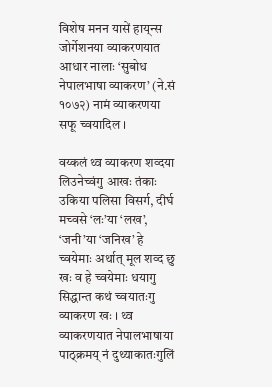विशेष मनन यासें हाय्‌न्स जोर्गेशनया व्याकरणयात आधार नालाः ‘सुबोध नेपालभाषा व्याकरण’ (ने.सं १०७२) नामं व्याकरणया सफू च्वयादिल ।

वय्कलं थ्व व्याकरण शव्दया लिउनेच्वंगु आखः तंकाः उकिया पलिसा विसर्ग, दीर्घ मच्वसे ‘लः’या ‘लख’, ‘जनी’या ‘जनिख’ हे च्वयेमाः अर्थात् मूल शव्द छु खः व हे च्वयेमाः धयागु सिद्धान्त कथं च्वयातःगु व्याकरण खः । थ्व व्याकरणयात नेपालभाषाया पाठ्क्रमय्‌ नं दुथ्याकातःगुलिं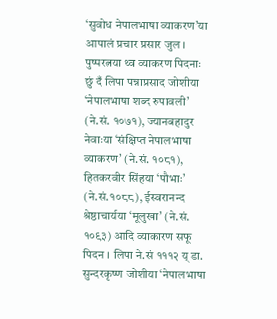‘सुवोध नेपालभाषा व्याकरण’या आपालं प्रचार प्रसार जुल । पुष्परत्नया थ्व व्याकरण पिदनाः छुं दँ लिपा पन्नाप्रसाद जोशीया ‘नेपालभाषा शब्द रुपावली’ (ने.सं. १०७१), ज्यानबहादुर नेवाःया ‘संक्षिप्त नेपालभाषा व्याकरण’ (ने.सं. १०८१), हितकरवीर सिंहया ‘पौभाः’ (ने.सं.१०८८), ईस्वरानन्द श्रेष्ठाचार्यया ‘मूलुखा’ (ने.सं. १०९३) आदि व्याकारण सफू पिदन । लिपा ने.सं १११२ य्‌ डा. सुन्दरकृष्ण जोशीया ‘नेपालभाषा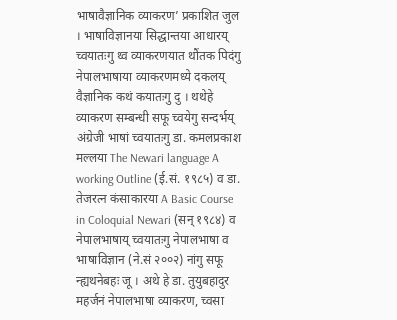भाषावैज्ञानिक व्याकरण’ प्रकाशित जुल । भाषाविज्ञानया सिद्धान्तया आधारय्‌ च्वयातःगु थ्व व्याकरणयात थौंतक पिदंगु नेपालभाषाया व्याकरणमध्ये दकलय्‌ वैज्ञानिक कथं कयातःगु दु । थथेहे व्याकरण सम्बन्धी सफू च्वयेगु सन्दर्भय्‌ अंग्रेजी भाषां च्वयातःगु डा. कमलप्रकाश मल्लया The Newari language A working Outline (ई.सं. १९८५) व डा. तेजरत्न कंसाकारया A Basic Course in Coloquial Newari (सन् १९८४) व नेपालभाषाय्‌ च्वयातःगु नेपालभाषा व भाषाविज्ञान (ने.सं २००२) नांगु सफू न्ह्यथनेबहः जू । अथे हे डा. तुयुबहादुर महर्जनं नेपालभाषा व्याकरण, च्वसा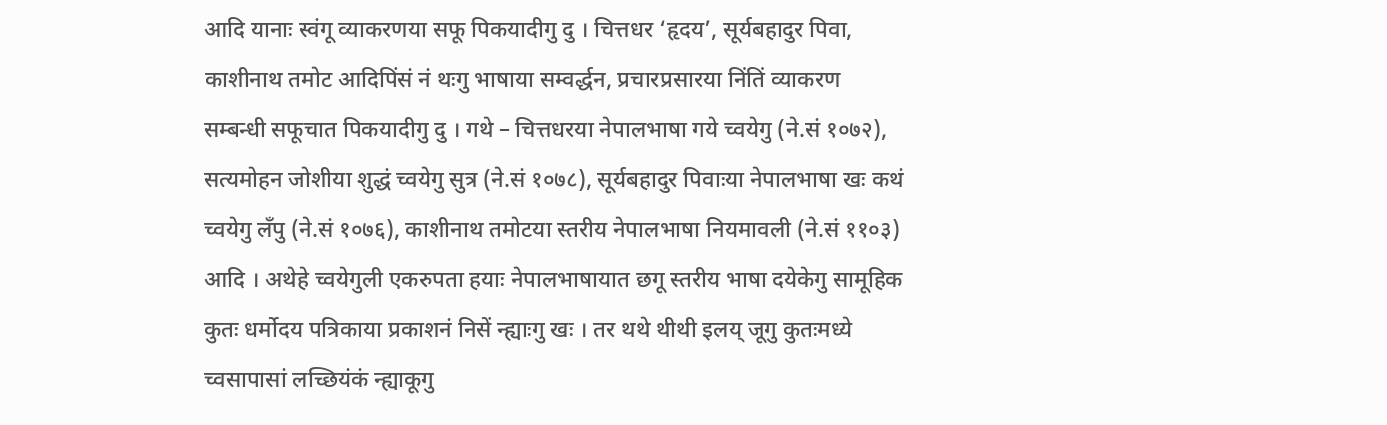आदि यानाः स्वंगू व्याकरणया सफू पिकयादीगु दु । चित्तधर ‘हृदय’, सूर्यबहादुर पिवा, काशीनाथ तमोट आदिपिंसं नं थःगु भाषाया सम्वर्द्धन, प्रचारप्रसारया निंतिं व्याकरण सम्बन्धी सफूचात पिकयादीगु दु । गथे – चित्तधरया नेपालभाषा गये च्वयेगु (ने.सं १०७२), सत्यमोहन जोशीया शुद्धं च्वयेगु सुत्र (ने.सं १०७८), सूर्यबहादुर पिवाःया नेपालभाषा खः कथं च्वयेगु लँपु (ने.सं १०७६), काशीनाथ तमोटया स्तरीय नेपालभाषा नियमावली (ने.सं ११०३) आदि । अथेहे च्वयेगुली एकरुपता हयाः नेपालभाषायात छगू स्तरीय भाषा दयेकेगु सामूहिक कुतः धर्मोदय पत्रिकाया प्रकाशनं निसें न्ह्याःगु खः । तर थथे थीथी इलय्‌ जूगु कुतःमध्ये च्वसापासां लच्छियंकं न्ह्याकूगु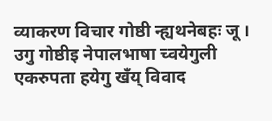व्याकरण विचार गोष्ठी न्ह्यथनेबहः जू । उगु गोष्ठीइ नेपालभाषा च्वयेगुली एकरुपता हयेगु खँय्‌ विवाद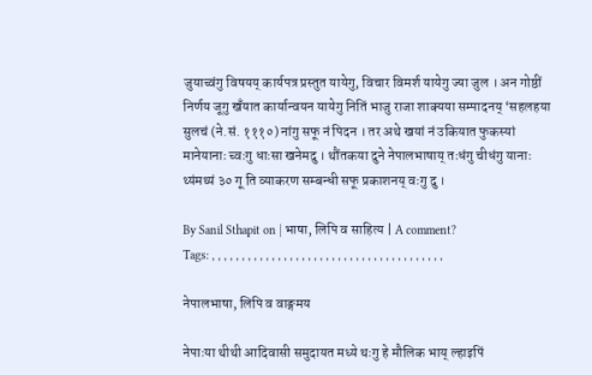जुयाच्वंगु विषयय्‌ कार्यपत्र प्रस्तुत यायेगु, विचार विमर्श यायेगु ज्या जुल । अन गोष्ठीं निर्णय जूगु खँयात कार्यान्वयन यायेगु नितिं भाजु राजा शाक्यया सम्पादनय्‌ ‘सहलहया सुलचं (ने.सं. १११०) नांगु सफू नं पिदन । तर अथे खयां नं उकियात फुकस्यां मानेयानाः च्वःगु धाःसा खनेमदु । थौंतकया दुने नेपालभाषाय्‌ तःधंगु चीधंगु यानाः थ्यंमथ्यं ३० गू ति व्याकरण सम्बन्धी सफू प्रकाशनय्‌ वःगु दु ।

By Sanil Sthapit on | भाषा, लिपि व साहित्य | A comment?
Tags: , , , , , , , , , , , , , , , , , , , , , , , , , , , , , , , , , , , , , , ,

नेपालभाषा, लिपि व वाङ्गमय

नेपाःया थीथी आदिवासी समुदायत मध्ये थःगु हे मौलिक भाय् ल्हाइपिं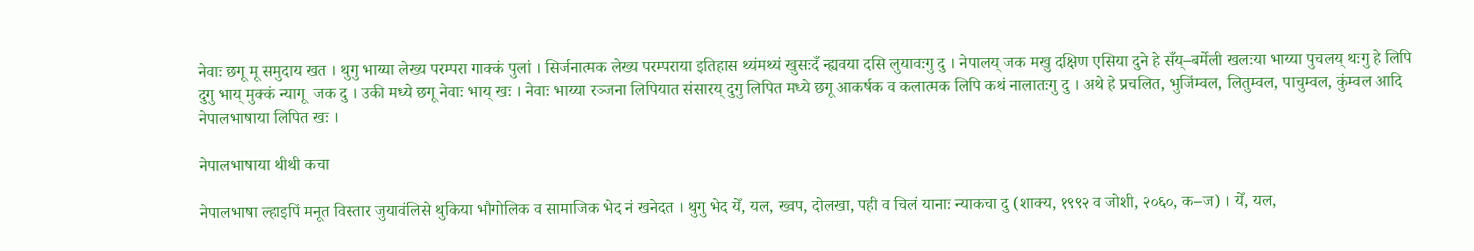नेवाः छगू मू समुदाय खत । थुगु भाय्या लेख्य परम्परा गाक्कं पुलां । सिर्जनात्मक लेख्य परम्पराया इतिहास थ्यंमथ्यं खुसःदँ न्ह्यवया दसि लुयावःगु दु । नेपालय् जक मखु दक्षिण एसिया दुने हे सँय्–बर्मेली खलःया भाय्या पुचलय् थःगु हे लिपि दुगु भाय् मुक्कं न्यागू  जक दु । उकी मध्ये छगू नेवाः भाय् खः । नेवाः भाय्या रञ्जना लिपियात संसारय् दुगु लिपित मध्ये छगू आकर्षक व कलात्मक लिपि कथं नालातःगु दु । अथे हे प्रचलित, भुजिंम्वल, लितुम्वल, पाचुम्वल, कुंम्वल आदि नेपालभाषाया लिपित खः ।

नेपालभाषाया थीथी कचा

नेपालभाषा ल्हाइपिं मनूत विस्तार जुयावंलिसे थुकिया भौगोलिक व सामाजिक भेद नं खनेदत । थुगु भेद येँ, यल, ख्वप, दोलखा, पही व चिलं यानाः न्याकचा दु (शाक्य, १९९२ व जोशी, २०६०, क–ज) । येँ, यल,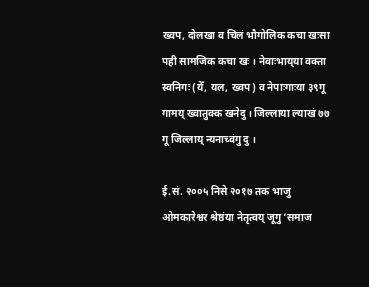ख्वप, दोलखा व चिलं भौगोलिक कचा खःसा पही सामजिक कचा खः । नेवाःभाय्‌या वक्ता स्वनिगः (येँ, यल, ख्वप) व नेपाःगाःया ३९गू गामय्‌ ख्वातुक्क खनेदु । जिल्लाया ल्याखं ७७ गू जिल्लाय्‌ न्यनाच्वंगु दु ।

ई.सं. २००५ निसे २०१७ तक भाजु ओमकारेश्वर श्रेष्ठंया नेतृत्वय्‌ जूगु ‘समाज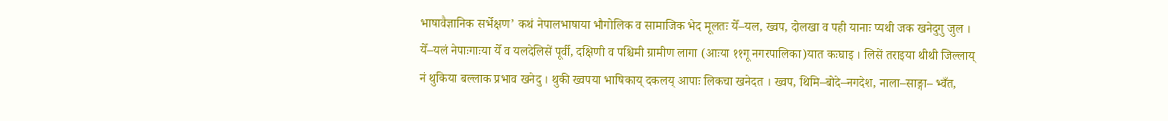भाषावैज्ञानिक सर्भेक्षण’ कथं नेपालभाषाया भौगोलिक व सामाजिक भेद मूलतः येँ–यल, ख्वप, दोलखा व पही यानाः प्यथी जक खनेदुगु जुल । येँ–यलं नेपाःगाःया येँ व यलदेलिसें पूर्वी, दक्षिणी व पश्चिमी ग्रामीण लागा (आःया ११गू नगरपालिका)यात कःघाइ । लिसें तराइया थीथी जिल्लाय्‌ नं थुकिया बल्लाक प्रभाव खनेदु । थुकी ख्वपया भाषिकाय्‌ दकलय्‌ आपाः लिकचा खनेदत । ख्वप, थिमि–बोदे–नगदेश, नाला–साङ्गा– भ्वँत,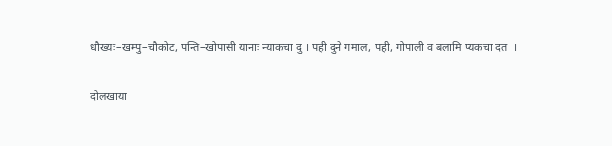धौख्यः–खम्पु–चौकोट, पन्ति–खोपासी यानाः न्याकचा दु । पही दुने गमाल, पही, गोपाली व बलामि प्यकचा दत  ।

दोलखाया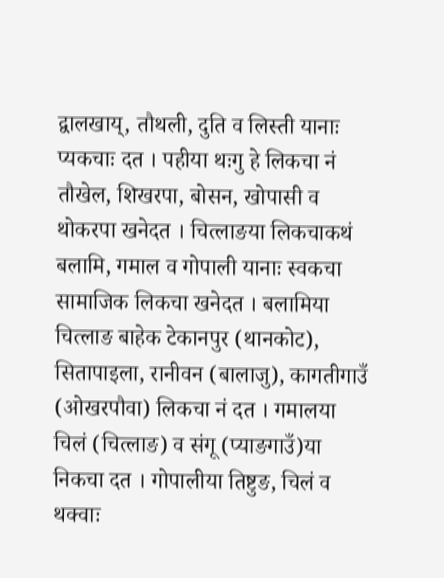द्वालखाय्‌, तौथली, दुति व लिस्ती यानाः प्यकचाः दत । पहीया थःगु हे लिकचा नं तौखेल, शिखरपा, बोसन, खोपासी व थोकरपा खनेदत । चित्लाङया लिकचाकथं बलामि, गमाल व गोपाली यानाः स्वकचा सामाजिक लिकचा खनेदत । बलामिया चित्लाङ बाहेक टेकानपुर (थानकोट), सितापाइला, रानीवन (बालाजु), कागतीगाउँ (ओखरपौवा) लिकचा नं दत । गमालया चिलं (चित्लाङ) व संगू (प्याङगाउँ)या निकचा दत । गोपालीया तिष्टुङ, चिलं व थक्वाः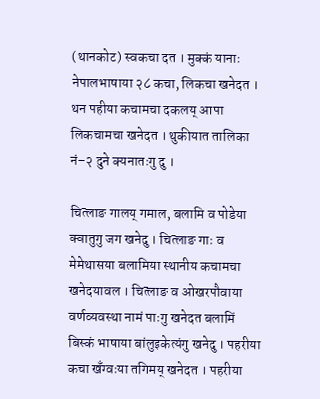(थानकोट) स्वकचा दत । मुक्कं यानाः नेपालभाषाया २८ कचा, लिकचा खनेदत । थन पहीया कचामचा दकलय्‌ आपा लिकचामचा खनेदत । थुकीयात तालिका नं–२ दुने क्यनातःगु दु ।

चित्लाङ गालय्‌ गमाल, बलामि व पोडेया क्वातुगु जग खनेदु । चित्लाङ गाः व मेमेथासया बलामिया स्थानीय कचामचा खनेदयावल । चित्लाङ व ओखरपौवाया वर्णव्यवस्था नामं पाःगु खनेदत बलामिं बिस्कं भाषाया बांलुइकेत्यंगु खनेदु । पहरीया कचा खँग्वःया तगिमय्‌ खनेदत । पहरीया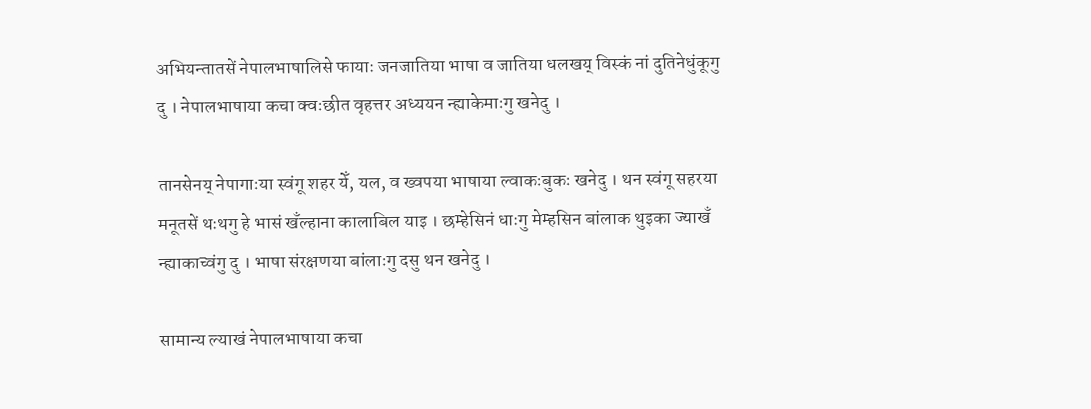अभियन्तातसें नेपालभाषालिसे फायाः जनजातिया भाषा व जातिया धलखय्‌ विस्कं नां दुतिनेधुंकूगु दु । नेपालभाषाया कचा क्वःछीत वृहत्तर अध्ययन न्ह्याकेमाःगु खनेदु ।

तानसेनय्‌ नेपागाःया स्वंगू शहर येँ, यल, व ख्वपया भाषाया ल्वाकःबुकः खनेदु । थन स्वंगू सहरया मनूतसें थःथगु हे भासं खँल्हाना कालाबिल याइ । छम्हेसिनं धाःगु मेम्हसिन बांलाक थुइका ज्याखँ न्ह्याकाच्वंगु दु । भाषा संरक्षणया बांलाःगु दसु थन खनेदु ।

सामान्य ल्याखं नेपालभाषाया कचा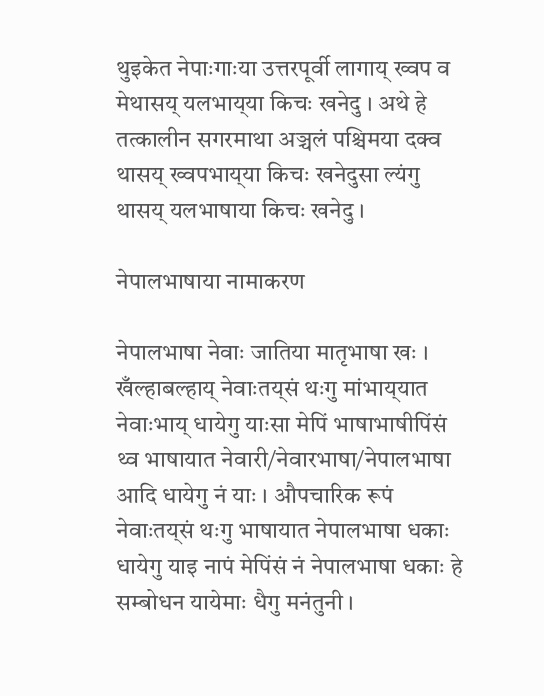थुइकेत नेपाःगाःया उत्तरपूर्वी लागाय्‌ ख्वप व मेथासय्‌ यलभाय्‌या किचः खनेदु । अथे हे तत्कालीन सगरमाथा अञ्चलं पश्चिमया दक्व थासय्‌ ख्वपभाय्‌या किचः खनेदुसा ल्यंगु थासय्‌ यलभाषाया किचः खनेदु ।

नेपालभाषाया नामाकरण

नेपालभाषा नेवाः जातिया मातृभाषा खः । खँल्हाबल्हाय्‌ नेवाःतय्‌सं थःगु मांभाय्‌यात नेवाःभाय्‌ धायेगु याःसा मेपिं भाषाभाषीपिंसं थ्व भाषायात नेवारी/नेवारभाषा/नेपालभाषा आदि धायेगु नं याः । औपचारिक रूपं नेवाःतय्‌सं थःगु भाषायात नेपालभाषा धकाः धायेगु याइ नापं मेपिंसं नं नेपालभाषा धकाः हे सम्बोधन यायेमाः धैगु मनंतुनी ।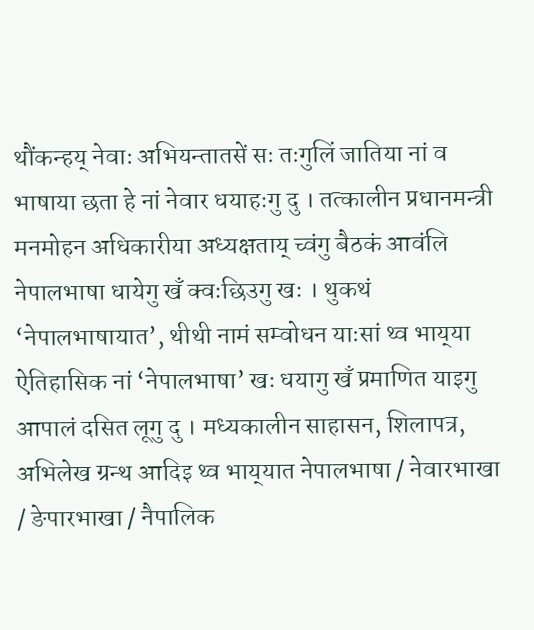थौंकन्हय्‌ नेवाः अभियन्तातसें सः तःगुलिं जातिया नां व भाषाया छता हे नां नेवार धयाहःगु दु । तत्कालीन प्रधानमन्त्री मनमोहन अधिकारीया अध्यक्षताय्‌ च्वंगु बैठकं आवंलि नेपालभाषा धायेगु खँ क्वःछिउगु खः । थुकथं ‘नेपालभाषायात’, थीथी नामं सम्वोधन याःसां थ्व भाय्‌या ऐतिहासिक नां ‘नेपालभाषा’ खः धयागु खँ प्रमाणित याइगु आपालं दसित लूगु दु । मध्यकालीन साहासन, शिलापत्र, अभिलेख ग्रन्थ आदिइ थ्व भाय्‌यात नेपालभाषा / नेवारभाखा / ङेपारभाखा / नैपालिक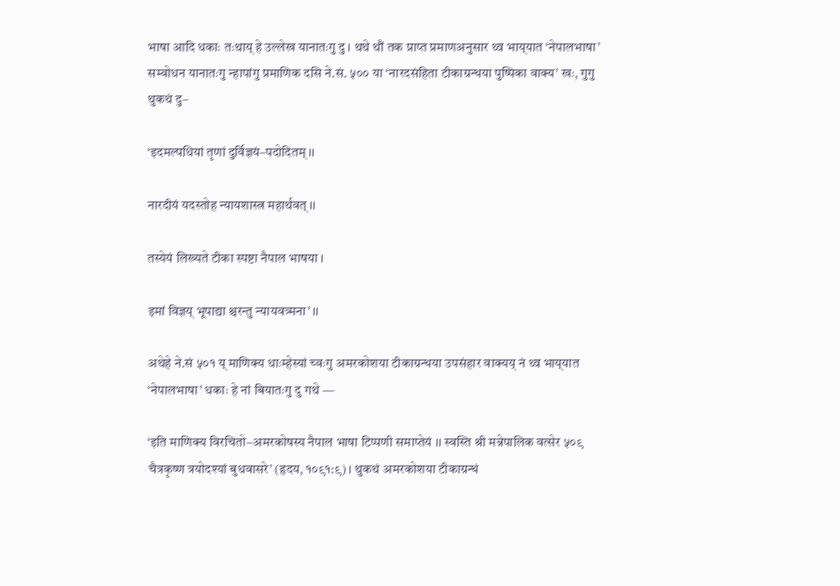भाषा आदि धकाः तःथाय्‌ हे उल्लेख यानातःगु दु । थथे थौं तक प्राप्त प्रमाणअनुसार थ्व भाय्‌यात ‘नेपालभाषा’ सम्वोधन यानातःगु न्हापांगु प्रमाणिक दसि ने.सं. ५०० या ‘नारदसंहिता टीकाग्रन्थया पुष्पिका वाक्य’ खः, गुगु थुकथं दु–

‘इदमल्पधियां तृणां दुर्विज्ञयं–पदोदितम् ।।

नारदीयं यदस्तोह न्यायशास्त्र महार्थवत् ।।

तस्येयं लिख्यते टीका स्पष्टा नैपाल भाषया ।

इमां विज्ञय्‌ भूपाद्या श्चरन्तु न्यायवत्र्मना’ ।।

अथेहे ने.सं ५०१ य्‌ माणिक्य धाःम्हेस्यां च्वःगु अमरकोशया टीकाग्रन्थया उपसंहार वाक्यय्‌ नं थ्व भाय्‌यात ‘नेपालभाषा’ धकाः हे नां बियातःगु दु गथे —

‘इति माणिक्य विरचितो–अमरकोषस्य नैपाल भाषा टिप्पणी समाप्तेयं ।। स्वस्ति श्री मन्नेपालिक वत्सेर ५०९ चैत्रकृष्ण त्रयोदश्यां बुधवासरे’ (हृदय, १०९१:९) । थुकथं अमरकोशया टीकाग्रन्थं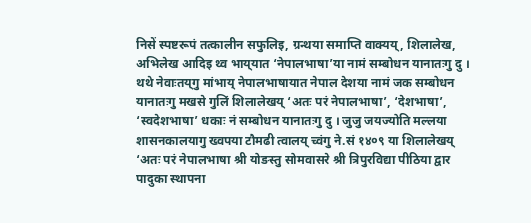निसें स्पष्टरूपं तत्कालीन सफुलिइ, ग्रन्थया समाप्ति वाक्यय्‌, शिलालेख, अभिलेख आदिइ थ्व भाय्‌यात ‘नेपालभाषा’या नामं सम्बोधन यानातःगु दु । थथे नेवाःतय्‌गु मांभाय्‌ नेपालभाषायात नेपाल देशया नामं जक सम्बोधन यानातःगु मखसे गुलिं शिलालेखय्‌ ‘अतः परं नेपालभाषा’, ‘देशभाषा’, ‘स्वदेशभाषा’ धकाः नं सम्बोधन यानातःगु दु । जुजु जयज्योति मल्लया शासनकालयागु ख्वपया टौमढी त्वालय्‌ च्वंगु ने.सं १४०९ या शिलालेखय्‌ ‘अतः परं नेपालभाषा श्री योङस्तु सोमवासरे श्री त्रिपुरविद्या पीठिया द्वार पादुका स्थापना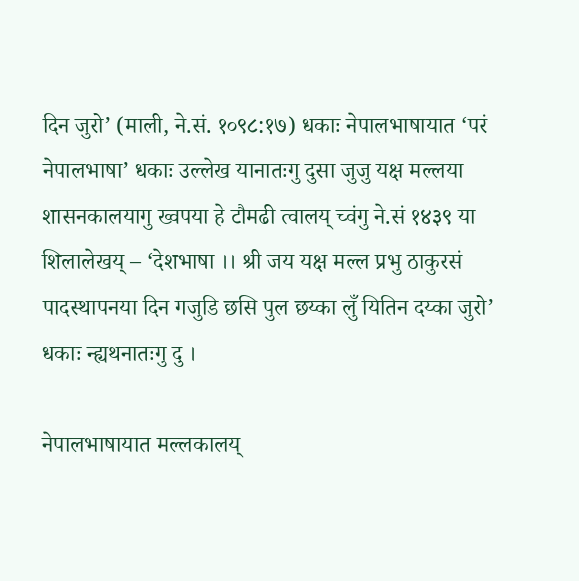दिन जुरो’ (माली, ने.सं. १०९८:१७) धकाः नेपालभाषायात ‘परं नेपालभाषा’ धकाः उल्लेख यानातःगु दुसा जुजु यक्ष मल्लया शासनकालयागु ख्वपया हे टौमढी त्वालय्‌ च्वंगु ने.सं १४३९ या शिलालेखय्‌ – ‘देशभाषा ।। श्री जय यक्ष मल्ल प्रभु ठाकुरसं पादस्थापनया दिन गजुडि छसि पुल छय्का लुँ यितिन दय्का जुरो’ धकाः न्ह्यथनातःगु दु ।

नेपालभाषायात मल्लकालय्‌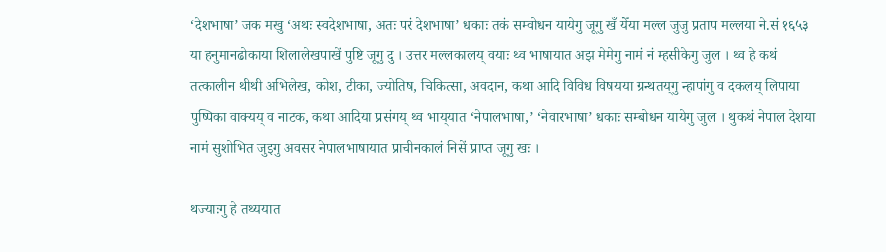‘देशभाषा’ जक मखु ‘अथः स्वदेशभाषा, अतः परं देशभाषा’ धकाः तकं सम्वोधन यायेगु जूगु खँ येँया मल्ल जुजु प्रताप मल्लया ने.सं १६५३ या हनुमानढोकाया शिलालेखपाखें पुष्टि जूगु दु । उत्तर मल्लकालय्‌ वयाः थ्व भाषायात अझ मेमेगु नामं नं म्हसीकेगु जुल । थ्व हे कथं तत्कालीन थीथी अभिलेख, कोश, टीका, ज्योतिष, चिकित्सा, अवदान, कथा आदि विविध विषयया ग्रन्थतय्‌गु न्हापांगु व दकलय्‌ लिपाया पुष्पिका वाक्यय्‌ व नाटक, कथा आदिया प्रसंगय्‌ थ्व भाय्‌यात ‘नेपालभाषा,’ ‘नेवारभाषा’ धकाः सम्बोधन यायेगु जुल । थुकथं नेपाल देशया नामं सुशोभित जुइगु अवसर नेपालभाषायात प्राचीनकालं निसें प्राप्त जूगु खः ।

थज्याःगु हे तथ्ययात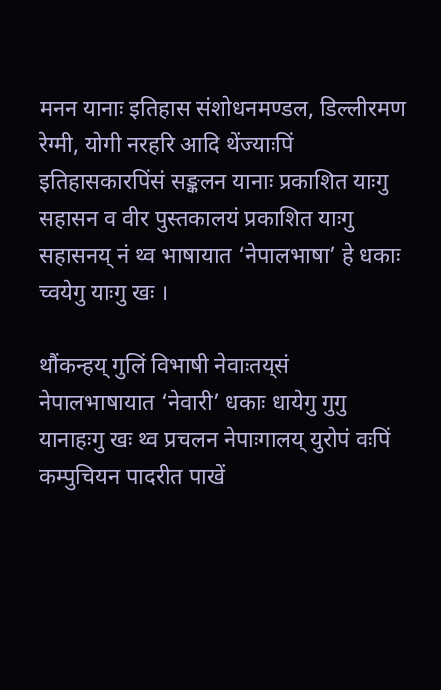मनन यानाः इतिहास संशोधनमण्डल, डिल्लीरमण रेग्मी, योगी नरहरि आदि थेंज्याःपिं इतिहासकारपिंसं सङ्कलन यानाः प्रकाशित याःगु सहासन व वीर पुस्तकालयं प्रकाशित याःगु सहासनय्‌ नं थ्व भाषायात ‘नेपालभाषा’ हे धकाः च्वयेगु याःगु खः ।

थौंकन्हय्‌ गुलिं विभाषी नेवाःतय्‌सं नेपालभाषायात ‘नेवारी’ धकाः धायेगु गुगु यानाहःगु खः थ्व प्रचलन नेपाःगालय्‌ युरोपं वःपिं कम्पुचियन पादरीत पाखें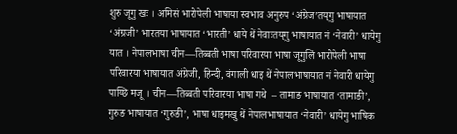शुरु जूगु खः । अमिसं भारोपेली भाषाया स्वभाव अनुरुप ‘अंग्रेज’तय्‌गु भाषायात ‘अंग्रजी’ भारतया भाषायात ‘भारती’ धाये थें नेवाःतय्‌गु भाषायात नं ‘नेवारी’ धायेगु यात । नेपालभाषा चीन—तिब्बती भाषा परिवारया भाषा जूगुलिं भारोपेली भाषा परिवारया भाषायात अंग्रेजी, हिन्दी, वंगाली धाइ थें नेपालभाषायात नं नेवारी धायेगु पाय्छि मजू । चीन—तिब्बती परिवारया भाषा गथे  – तामाङ भाषायात ‘तामाङी’, गुरुङ भाषायात ‘गुरुङी’, भाषा धाइमखु थें नेपालभाषायात ‘नेवारी’ धायेगु भाषिक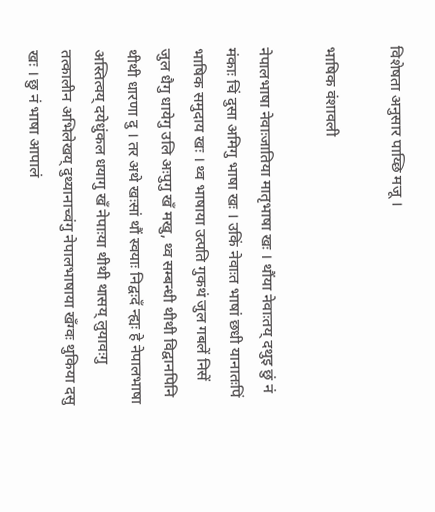विशेषता अनुसार पाय्छि मजू ।

भाषिक वंशावली

नेपालभाषा नेवाःजातिया मातृभाषा खः । थौंया नेवाःतय्‌ दथुइ छुं नं मंकाः चिं दुसा अमिगु भाषा खः । उकिं नेवाःत भाषां छधी यानातःपिं भाषिक समुदाय खः । थ्व भाषाया उत्पति गुकथं जुल गबलें निसें जुल धैगु धायेगु उलि अःपुगु खँ मखु, थ्व सम्बन्धी थीथी विद्वानपिनि थीथी धारणा दु । तर अथे खःसां थौं स्वयाः निद्वःदँ न्ह्यः हे नेपालभाषा अस्तित्वय्‌ दयेधुंकल धयागु खँ नेपाःया थीथी थासय्‌ लुयावःगु तत्कालीन अभिलेखय्‌ दुथ्यानाच्वंगु नेपालभाषाया खँग्वः थुकिया दसु खः । छु नं भाषा आपालं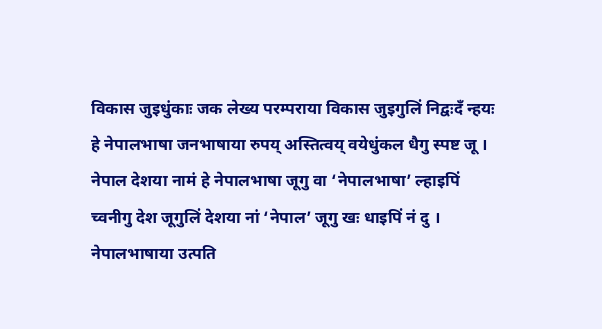विकास जुइधुंकाः जक लेख्य परम्पराया विकास जुइगुलिं निद्वःदँ न्हयः हे नेपालभाषा जनभाषाया रुपय्‌ अस्तित्वय्‌ वयेधुंकल धैगु स्पष्ट जू । नेपाल देशया नामं हे नेपालभाषा जूगु वा ‘नेपालभाषा’ ल्हाइपिं च्वनीगु देश जूगुलिं देशया नां ‘नेपाल’ जूगु खः धाइपिं नं दु । नेपालभाषाया उत्पति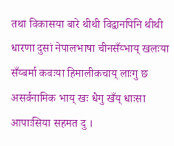तथा विकासया बारे थीथी विद्वानपिनि थीथी धारणा दुसां नेपालभाषा चीनसँय्भाय्‌ खलःया सँय्बर्मा कवःया हिमालीकचाय्‌ लाःगु छ असर्वनामिक भाय्‌ खः धैगु खँय्‌ धाःसा आपाःसिया सहमत दु ।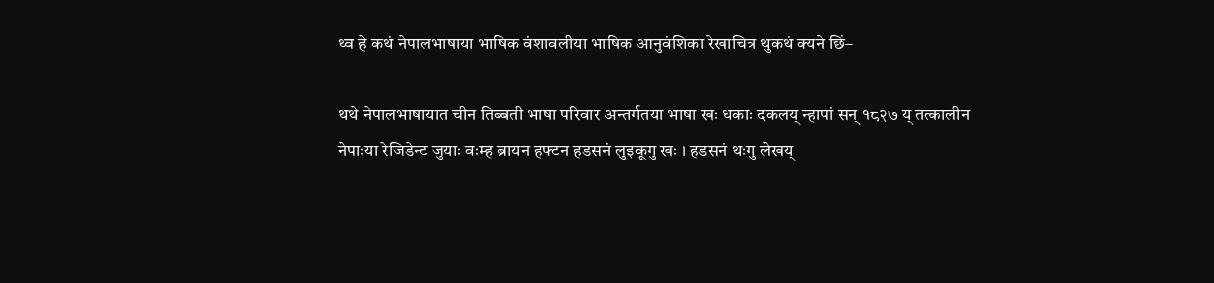थ्व हे कथं नेपालभाषाया भाषिक वंशावलीया भाषिक आनुवंशिका रेखाचित्र थुकथं क्यने छिं–

थथे नेपालभाषायात चीन तिब्बती भाषा परिवार अन्तर्गतया भाषा खः धकाः दकलय्‌ न्हापां सन् १८२७ य्‌ तत्कालीन नेपाःया रेजिडेन्ट जुयाः वःम्ह ब्रायन हफ्टन हडसनं लुइकूगु खः । हडसनं थःगु लेखय्‌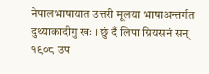नेपालभाषायात उत्तरी मूलया भाषाअन्तर्गत दुथ्याकादीगु खः । छुं दँ लिपा ग्रियसनं सन् १९०८ उप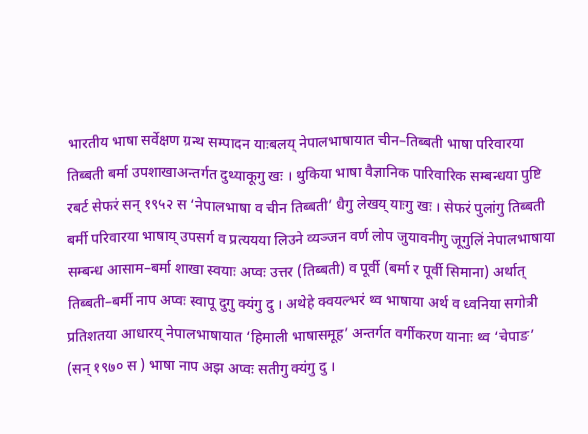भारतीय भाषा सर्वेक्षण ग्रन्थ सम्पादन याःबलय्‌ नेपालभाषायात चीन–तिब्बती भाषा परिवारया तिब्बती बर्मा उपशाखाअन्तर्गत दुथ्याकूगु खः । थुकिया भाषा वैज्ञानिक पारिवारिक सम्बन्धया पुष्टि रबर्ट सेफरं सन् १९५२ स ‘नेपालभाषा व चीन तिब्बती’ धैगु लेखय्‌ याःगु खः । सेफरं पुलांगु तिब्बती बर्मी परिवारया भाषाय्‌ उपसर्ग व प्रत्ययया लिउने व्यञ्जन वर्ण लोप जुयावनीगु जूगुलिं नेपालभाषाया सम्बन्ध आसाम–बर्मा शाखा स्वयाः अप्वः उत्तर (तिब्बती) व पूर्वी (बर्मा र पूर्वी सिमाना) अर्थात् तिब्बती–बर्मी नाप अप्वः स्वापू दुगु क्यंगु दु । अथेहे क्वयल्भरं थ्व भाषाया अर्थ व ध्वनिया सगोत्री प्रतिशतया आधारय्‌ नेपालभाषायात ‘हिमाली भाषासमूह’ अन्तर्गत वर्गीकरण यानाः थ्व ‘चेपाङ’ (सन् १९७० स ) भाषा नाप अझ अप्वः सतीगु क्यंगु दु ।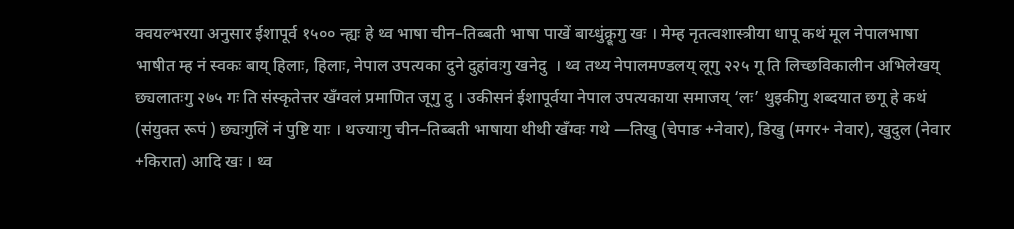क्वयल्भरया अनुसार ईशापूर्व १५०० न्ह्यः हे थ्व भाषा चीन–तिब्बती भाषा पाखें बाय्धुंक्र्रूगु खः । मेम्ह नृतत्वशास्त्रीया धापू कथं मूल नेपालभाषा भाषीत म्ह नं स्वकः बाय्‌ हिलाः, हिलाः, नेपाल उपत्यका दुने दुहांवःगु खनेदु  । थ्व तथ्य नेपालमण्डलय्‌ लूगु २२५ गू ति लिच्छविकालीन अभिलेखय्‌ छ्यलातःगु २७५ गः ति संस्कृतेत्तर खँग्वलं प्रमाणित जूगु दु । उकीसनं ईशापूर्वया नेपाल उपत्यकाया समाजय्‌ ‘लः’ थुइकीगु शब्दयात छगू हे कथं (संयुक्त रूपं ) छ्यःगुलिं नं पुष्टि याः । थज्याःगु चीन–तिब्बती भाषाया थीथी खँग्वः गथे —तिखु (चेपाङ +नेवार), डिखु (मगर+ नेवार), खुदुल (नेवार +किरात) आदि खः । थ्व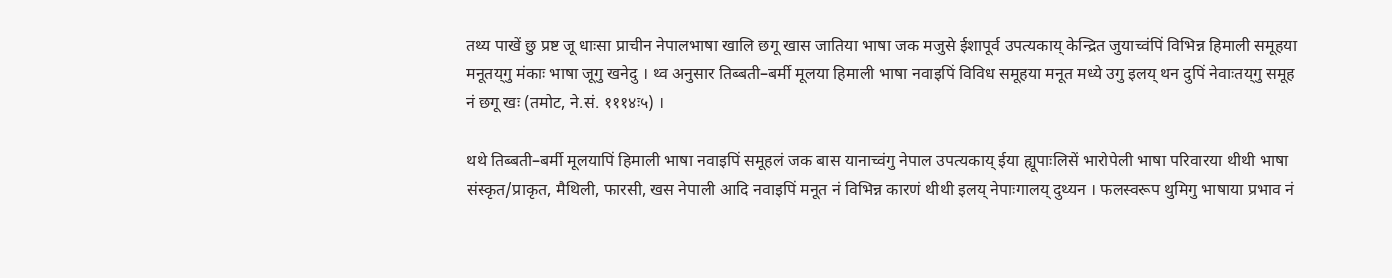तथ्य पाखें छु प्रष्ट जू धाःसा प्राचीन नेपालभाषा खालि छगू खास जातिया भाषा जक मजुसे ईशापूर्व उपत्यकाय्‌ केन्द्रित जुयाच्वंपिं विभिन्न हिमाली समूहया मनूतय्‌गु मंकाः भाषा जूगु खनेदु । थ्व अनुसार तिब्बती–बर्मी मूलया हिमाली भाषा नवाइपिं विविध समूहया मनूत मध्ये उगु इलय्‌ थन दुपिं नेवाःतय्‌गु समूह नं छगू खः (तमोट, ने.सं. १११४ः५) ।

थथे तिब्बती–बर्मी मूलयापिं हिमाली भाषा नवाइपिं समूहलं जक बास यानाच्वंगु नेपाल उपत्यकाय्‌ ईया ह्यूपाःलिसें भारोपेली भाषा परिवारया थीथी भाषा संस्कृत/प्राकृत, मैथिली, फारसी, खस नेपाली आदि नवाइपिं मनूत नं विभिन्न कारणं थीथी इलय्‌ नेपाःगालय्‌ दुथ्यन । फलस्वरूप थुमिगु भाषाया प्रभाव नं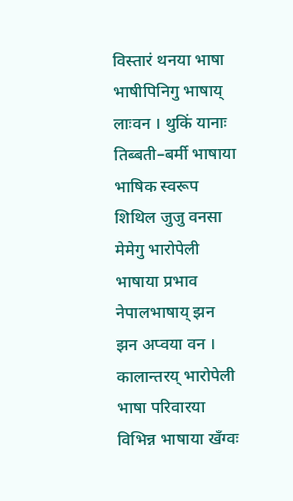विस्तारं थनया भाषा भाषीपिनिगु भाषाय्‌ लाःवन । थुकिं यानाः तिब्बती–बर्मी भाषाया भाषिक स्वरूप शिथिल जुजु वनसा मेमेगु भारोपेली भाषाया प्रभाव नेपालभाषाय्‌ झन झन अप्वया वन । कालान्तरय्‌ भारोपेली भाषा परिवारया विभिन्न भाषाया खँग्वः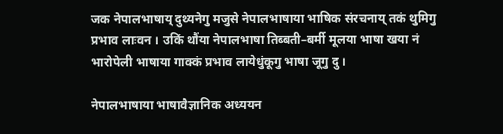जक नेपालभाषाय्‌ दुथ्यनेगु मजुसे नेपालभाषाया भाषिक संरचनाय्‌ तकं थुमिगु प्रभाव लाःवन । उकिं थौंया नेपालभाषा तिब्बती–बर्मी मूलया भाषा खया नं भारोपेली भाषाया गाक्कं प्रभाव लायेधुंकूगु भाषा जूगु दु ।

नेपालभाषाया भाषावैज्ञानिक अध्ययन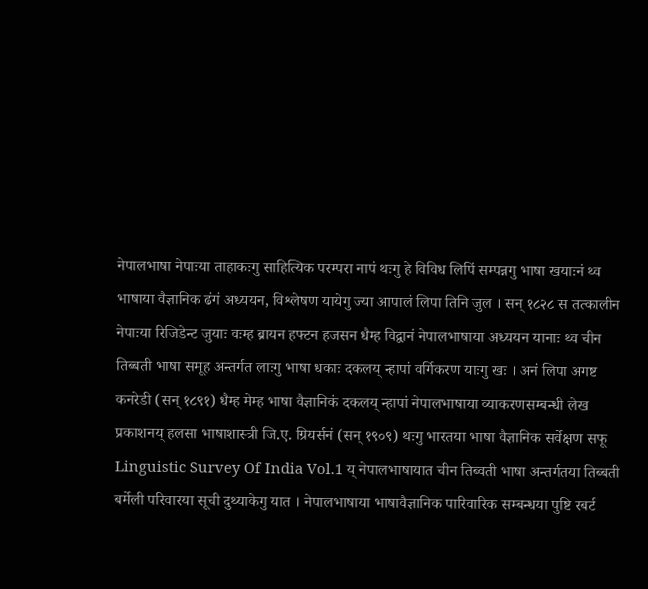नेपालभाषा नेपाःया ताहाकःगु साहित्यिक परम्परा नापं थःगु हे विविध लिपिं सम्पन्नगु भाषा खयाःनं थ्व भाषाया वैज्ञानिक ढंगं अध्ययन, विश्लेषण यायेगु ज्या आपालं लिपा तिनि जुल । सन् १८२८ स तत्कालीन नेपाःया रिजिडेन्ट जुयाः वःम्ह ब्रायन हफ्टन हजसन धैम्ह विद्वानं नेपालभाषाया अध्ययन यानाः थ्व चीन तिब्बती भाषा समूह अन्तर्गत लाःगु भाषा धकाः दकलय्‌ न्हापां वर्गिकरण याःगु खः । अनं लिपा अगष्ट कनरेडी (सन् १८९१) धैम्ह मेम्ह भाषा वैज्ञानिकं दकलय्‌ न्हापां नेपालभाषाया व्याकरणसम्बन्धी लेख प्रकाशनय्‌ हलसा भाषाशास्त्री जि.ए. ग्रियर्सनं (सन् १९०९) थःगु भारतया भाषा वैज्ञानिक सर्वेक्षण सफू Linguistic Survey Of India Vol.1 य्‌ नेपालभाषायात चीन तिब्वती भाषा अन्तर्गतया तिब्बती बर्मेली परिवारया सूची दुथ्याकेगु यात । नेपालभाषाया भाषावैज्ञानिक पारिवारिक सम्बन्धया पुष्टि रबर्ट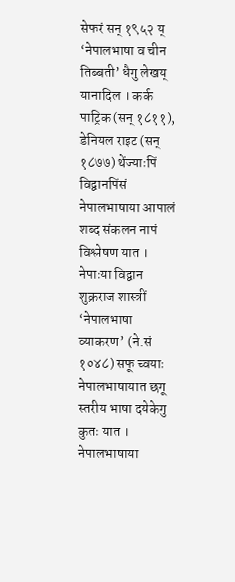सेफरं सन् १९५२ य्‌ ‘नेपालभाषा व चीन तिब्बती’ धैगु लेखय्‌ यानादिल । कर्क पाट्रिक (सन् १८११), डेनियल राइट (सन् १८७७) थेंज्याःपिं विद्वानपिंसं नेपालभाषाया आपालं शब्द संकलन नापं विश्लेषण यात । नेपाःया विद्वान शुक्रराज शास्त्रीं ‘नेपालभाषा व्याकरण’ (ने.सं १०४८) सफू च्वयाः नेपालभाषायात छगू स्तरीय भाषा दयेकेगु कुतः यात । नेपालभाषाया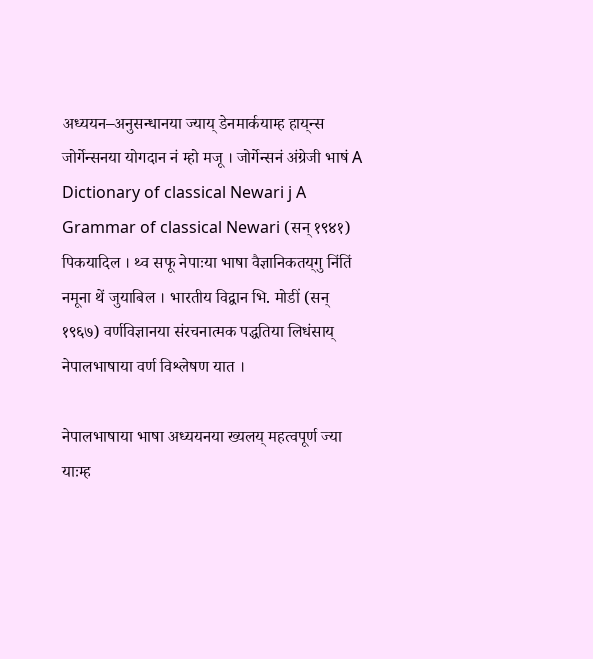अध्ययन–अनुसन्धानया ज्याय्‌ डेनमार्कयाम्ह हाय्‌न्स जोर्गेन्सनया योगदान नं म्हो मजू । जोर्गेन्सनं अंग्रेजी भाषं A Dictionary of classical Newari j A Grammar of classical Newari (सन् १९४१) पिकयादिल । थ्व सफू नेपाःया भाषा वैज्ञानिकतय्‌गु निंतिं नमूना थें जुयाबिल । भारतीय विद्वान भि. मोडीं (सन् १९६७) वर्णविज्ञानया संरचनात्मक पद्धतिया लिधंसाय्‌ नेपालभाषाया वर्ण विश्लेषण यात ।

नेपालभाषाया भाषा अध्ययनया ख्यलय्‌ महत्वपूर्ण ज्या याःम्ह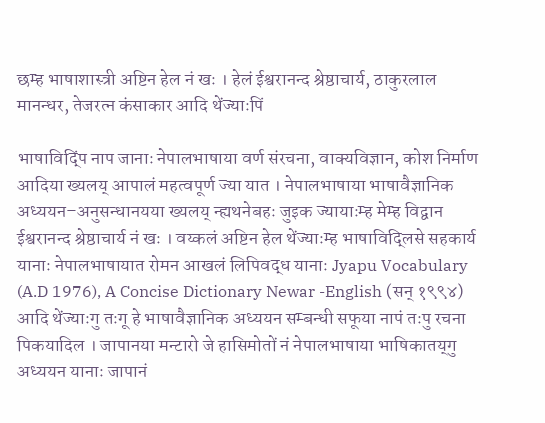छम्ह भाषाशास्त्री अष्टिन हेल नं खः । हेलं ईश्वरानन्द श्रेष्ठाचार्य, ठाकुरलाल मानन्धर, तेजरत्न कंसाकार आदि थेंज्याःपिं

भाषाविद्पिं नाप जानाः नेपालभाषाया वर्ण संरचना, वाक्यविज्ञान, कोश निर्माण आदिया ख्यलय्‌ आपालं महत्वपूर्ण ज्या यात । नेपालभाषाया भाषावैज्ञानिक अध्ययन–अनुसन्धानयया ख्यलय्‌ न्ह्यथनेबहः जुइक ज्यायाःम्ह मेम्ह विद्वान ईश्वरानन्द श्रेष्ठाचार्य नं खः । वय्कलं अष्टिन हेल थेंज्याःम्ह भाषाविद्लिसे सहकार्य यानाः नेपालभाषायात रोमन आखलं लिपिवद्ध यानाः Jyapu Vocabulary (A.D 1976), A Concise Dictionary Newar -English (सन् १९९४) आदि थेंज्याःगु तःगू हे भाषावैज्ञानिक अध्ययन सम्बन्धी सफूया नापं तःपु रचना पिकयादिल । जापानया मन्टारो जे हासिमोतों नं नेपालभाषाया भाषिकातय्‌गु अध्ययन यानाः जापानं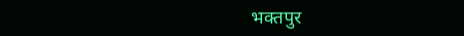भक्तपुर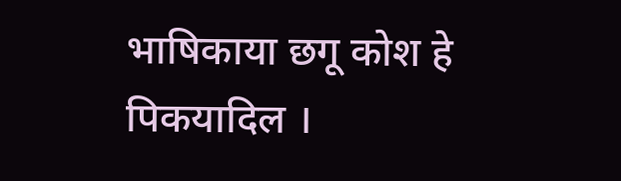भाषिकाया छगू कोश हे पिकयादिल ।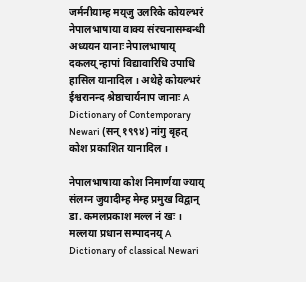जर्मनीयाम्ह मय्‌जु उलरिके कोयल्भरं नेपालभाषाया वाक्य संरचनासम्बन्धी अध्ययन यानाः नेपालभाषाय्‌ दकलय्‌ न्हापां विद्यावारिधि उपाधि हासिल यानादिल । अथेहे कोयल्भरं ईश्वरानन्द श्रेष्ठाचार्यनाप जानाः A Dictionary of Contemporary Newari (सन् १९९४) नांगु बृहत् कोश प्रकाशित यानादिल ।

नेपालभाषाया कोश निमार्णया ज्याय्‌ संलग्न जुयादीम्ह मेम्ह प्रमुख विद्वान् डा. कमलप्रकाश मल्ल नं खः । मल्लया प्रधान सम्पादनय्‌ A Dictionary of classical Newari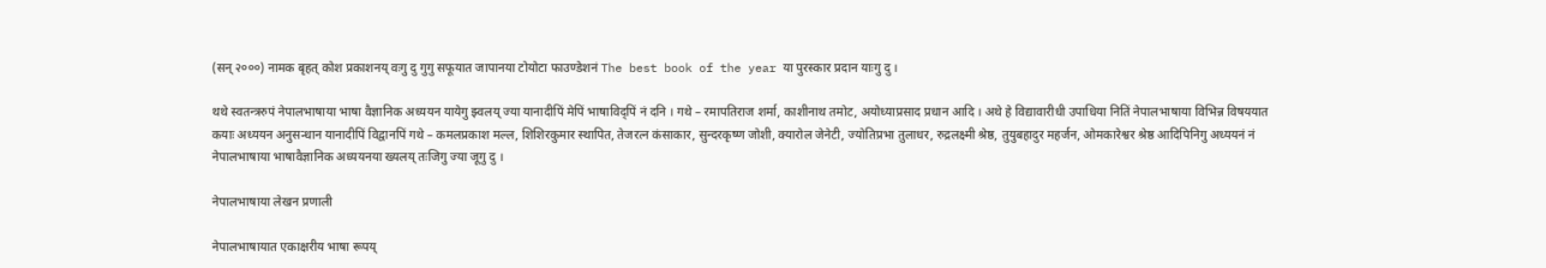(सन् २०००) नामक बृहत् कोश प्रकाशनय्‌ वःगु दु गुगु सफूयात जापानया टोयोटा फाउण्डेशनं The best book of the year या पुरस्कार प्रदान याःगु दु ।

थथे स्वतन्त्ररुपं नेपालभाषाया भाषा वैज्ञानिक अध्ययन यायेगु झ्वलय्‌ ज्या यानादीपिं मेपिं भाषाविद्पिं नं दनि । गथे – रमापतिराज शर्मा, काशीनाथ तमोट, अयोध्याप्रसाद प्रधान आदि । अथे हे विद्यावारीधी उपाधिया नितिं नेपालभाषाया विभिन्न विषययात कयाः अध्ययन अनुसन्धान यानादीपिं विद्वानपिं गथे – कमलप्रकाश मल्ल, शिशिरकुमार स्थापित, तेजरत्न कंसाकार, सुन्दरकृष्ण जोशी, क्यारोल जेनेटी, ज्योतिप्रभा तुलाधर, रुद्रलक्ष्मी श्रेष्ठ, तुयुबहादुर महर्जन, ओमकारेश्वर श्रेष्ठ आदिपिनिगु अध्ययनं नं नेपालभाषाया भाषावैज्ञानिक अध्ययनया ख्यलय्‌ तःजिगु ज्या जूगु दु ।

नेपालभाषाया लेखन प्रणाली

नेपालभाषायात एकाक्षरीय भाषा रूपय्‌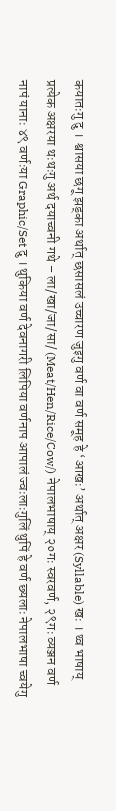कयातःगु दु ।  श्वासया छगू झड्का अर्थात् छसासलं उच्चारण जुइगु वर्ण वा वर्ण समूह हे ‘आखः’ अर्थात् अक्षर (Syllable) खः । थ्व भाषाय्‌ प्रत्येक अक्षरया थःथःगु अर्थ दयाच्वनी गथे – ला/खा/जा/सा/ (Meat/Hen/Rice/Cow/) नेपालभाषाय्‌ २०गः स्वरवर्ण, २९गः व्यञ्जन वर्ण नापं यानाः ४९ वर्णःया Graphic/Set दु । थुकिया वर्ण देवनागरी लिपिया वर्णनाप आपालं ज्वःलाःगुलिं थुपिं हे वर्ण छ्यलाः नेपालभाषा च्वयेगु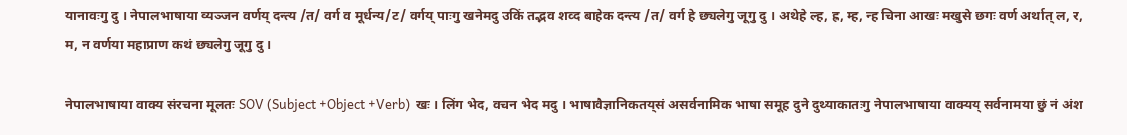यानावःगु दु । नेपालभाषाया व्यञ्जन वर्णय्‌ दन्त्य /त/ वर्ग व मूर्धन्य/ट/ वर्गय्‌ पाःगु खनेमदु उकिं तद्भव शव्द बाहेक दन्त्य /त/ वर्ग हे छ्यलेगु जूगु दु । अथेहे ल्ह, ह्र, म्ह, न्ह चिना आखः मखुसे छगः वर्ण अर्थात् ल, र, म, न वर्णया महाप्राण कथं छ्यलेगु जूगु दु ।

नेपालभाषाया वाक्य संरचना मूलतः SOV (Subject +Object +Verb)  खः । लिंग भेद, वचन भेद मदु । भाषावैज्ञानिकतय्‌सं असर्वनामिक भाषा समूह दुने दुथ्याकातःगु नेपालभाषाया वाक्यय्‌ सर्वनामया छुं नं अंश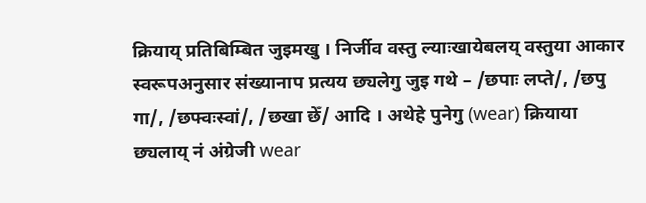क्रियाय्‌ प्रतिबिम्बित जुइमखु । निर्जीव वस्तु ल्याःखायेबलय्‌ वस्तुया आकार स्वरूपअनुसार संख्यानाप प्रत्यय छ्यलेगु जुइ गथे – /छपाः लप्ते/, /छपु गा/, /छफ्वःस्वां/, /छखा छेँ/ आदि । अथेहे पुनेगु (wear) क्रियाया छ्यलाय्‌ नं अंग्रेजी wear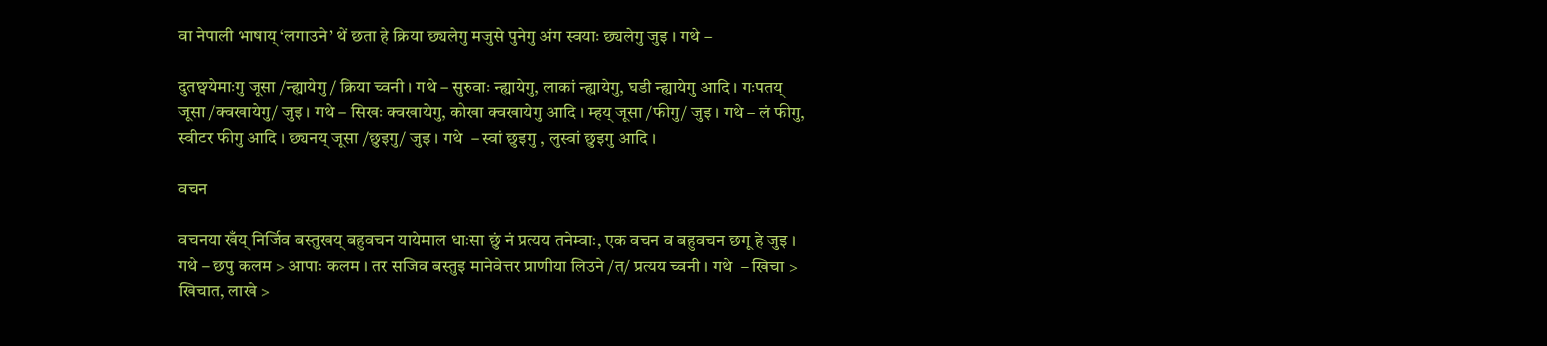वा नेपाली भाषाय्‌ ‘लगाउने’ थें छता हे क्रिया छ्यलेगु मजुसे पुनेगु अंग स्वयाः छ्यलेगु जुइ । गथे –

दुतछ्वयेमाःगु जूसा /न्ह्यायेगु / क्रिया च्वनी । गथे – सुरुवाः न्ह्यायेगु, लाकां न्ह्यायेगु, घडी न्ह्यायेगु आदि । गःपतय्‌ जूसा /क्वखायेगु/ जुइ । गथे – सिखः क्वखायेगु, कोखा क्वखायेगु आदि । म्हय्‌ जूसा /फीगु/ जुइ । गथे – लं फीगु, स्वीटर फीगु आदि । छ्यनय्‌ जूसा /छुइगु/ जुइ । गथे  – स्वां छुइगु , लुस्वां छुइगु आदि ।

वचन

वचनया खँय्‌ निर्जिव बस्तुखय्‌ बहुवचन यायेमाल धाःसा छुं नं प्रत्यय तनेम्वाः, एक वचन व बहुवचन छगू हे जुइ । गथे – छपु कलम > आपाः कलम । तर सजिव बस्तुइ मानेवेत्तर प्राणीया लिउने /त/ प्रत्यय च्वनी । गथे  – खिचा > खिचात, लाखे >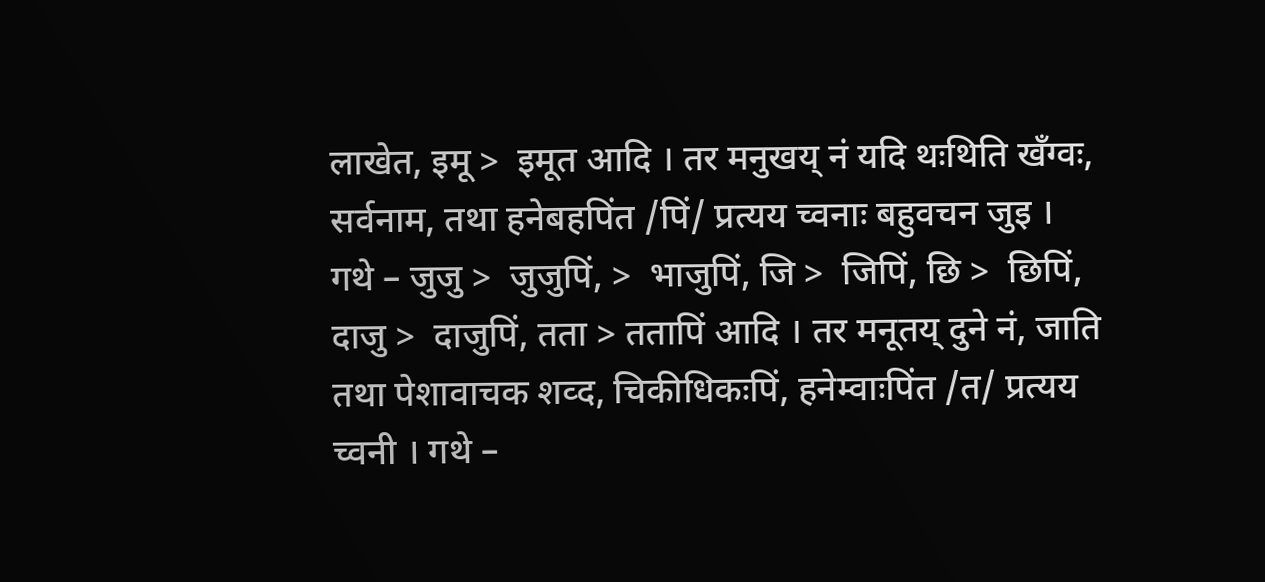लाखेत, इमू >  इमूत आदि । तर मनुखय्‌ नं यदि थःथिति खँग्वः, सर्वनाम, तथा हनेबहपिंत /पिं/ प्रत्यय च्वनाः बहुवचन जुइ । गथे – जुजु >  जुजुपिं, >  भाजुपिं, जि >  जिपिं, छि >  छिपिं, दाजु >  दाजुपिं, तता > ततापिं आदि । तर मनूतय्‌ दुने नं, जाति तथा पेशावाचक शव्द, चिकीधिकःपिं, हनेम्वाःपिंत /त/ प्रत्यय च्वनी । गथे –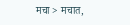मचा > मचात,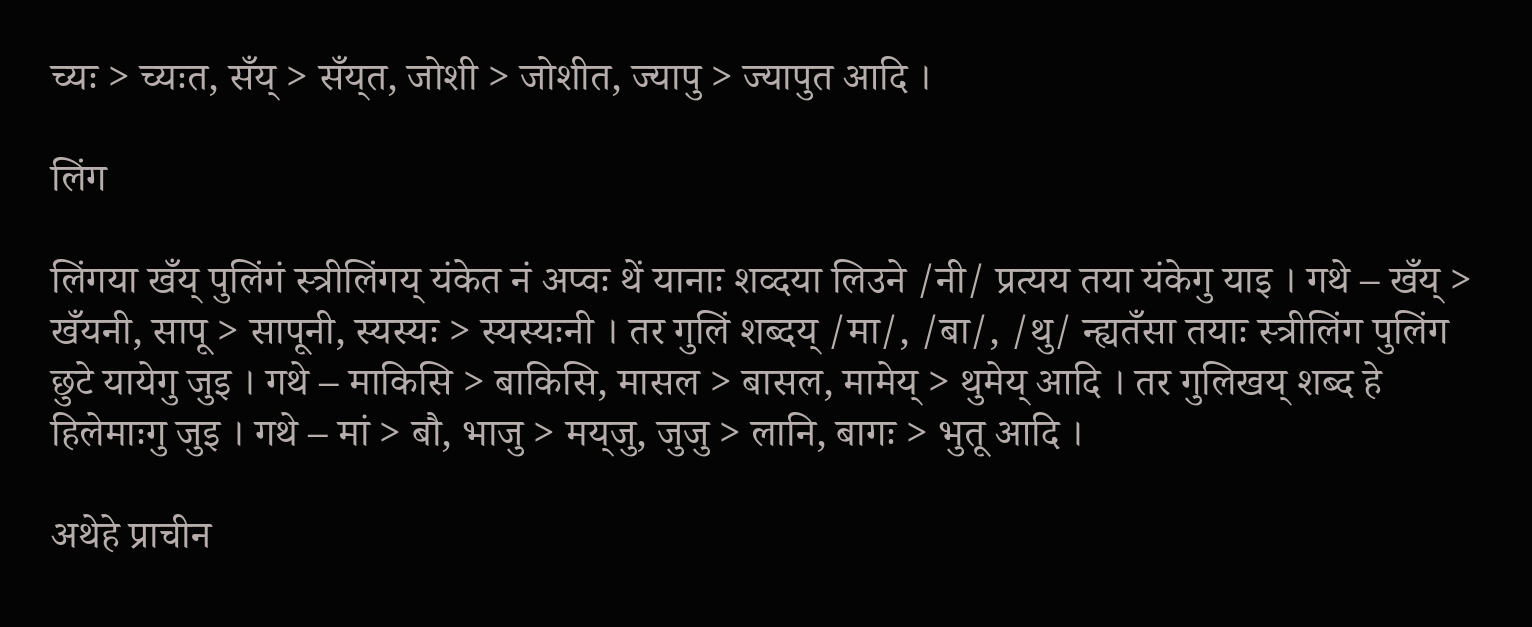च्यः > च्यःत, सँय्‌ > सँय्‌त, जोशी > जोशीत, ज्यापु > ज्यापुत आदि ।

लिंग

लिंगया खँय्‌ पुलिंगं स्त्रीलिंगय्‌ यंकेत नं अप्वः थें यानाः शव्दया लिउने /नी/ प्रत्यय तया यंकेगु याइ । गथे – खँय्‌ > खँयनी, सापू > सापूनी, स्यस्यः > स्यस्यःनी । तर गुलिं शब्दय्‌ /मा/, /बा/, /थु/ न्ह्यतँसा तयाः स्त्रीलिंग पुलिंग छुटे यायेगु जुइ । गथे – माकिसि > बाकिसि, मासल > बासल, मामेय्‌ > थुमेय्‌ आदि । तर गुलिखय्‌ शब्द हे हिलेमाःगु जुइ । गथे – मां > बौ, भाजु > मय्‌जु, जुजु > लानि, बागः > भुतू आदि ।

अथेहे प्राचीन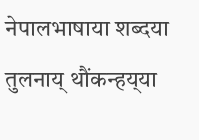नेपालभाषाया शब्दया तुलनाय्‌ थौंकन्हय्‌या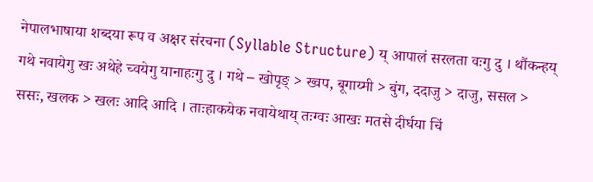नेपालभाषाया शब्दया रूप व अक्षर संरचना (Syllable Structure) य्‌ आपालं सरलता वःगु दु । थौंकन्हय्‌ गथे नवायेगु खः अथेहे च्वयेगु यानाहःगु दु । गथे – खोपृङ् > ख्वप, बूगाय्मी > बुंग, ददाजु > दाजु, ससल > ससः, खलक > खलः आदि आदि । ताःहाकयेक नवायेथाय्‌ तःग्वः आखः मतसे दीर्घया चिं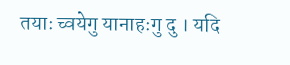तयाः च्वयेगु यानाहःगु दु । यदि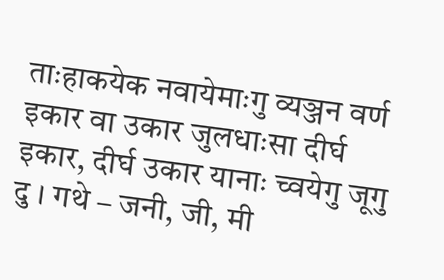ताःहाकयेक नवायेमाःगु व्यञ्जन वर्ण इकार वा उकार जुलधाःसा दीर्घ इकार, दीर्घ उकार यानाः च्वयेगु जूगु दु । गथे – जनी, जी, मी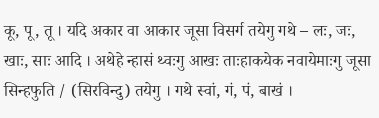कू, पू, तू । यदि अकार वा आकार जूसा विसर्ग तयेगु गथे – लः, जः, खाः, साः आदि । अथेहे न्हासं थ्वःगु आखः ताःहाकयेक नवायेमाःगु जूसा सिन्हफुति / (सिरविन्दु) तयेगु । गथे स्वां, गं, पं, बाखं ।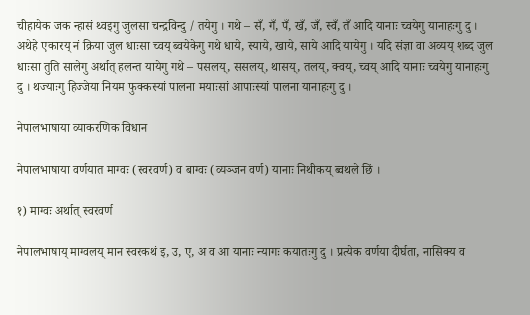चीहायेक जक न्हासं थ्वइगु जुलसा चन्द्रविन्दु / तयेगु । गथे – सँ, गँ, पँ, खँ, जँ, स्वँ, तँ आदि यानाः च्वयेगु यानाहःगु दु । अथेहे एकारय्‌ नं क्रिया जुल धाःसा च्वय्‌ ब्वयेकेगु गथे धाये, स्याये, खाये, साये आदि यायेगु । यदि संज्ञा वा अव्यय्‌ शब्द जुल धाःसा तुति सालेगु अर्थात् हलन्त यायेगु गथे – पसलय्‌, ससलय्‌, थासय्‌, तलय्‌, क्वय्‌, च्वय्‌ आदि यानाः च्वयेगु यानाहःगु दु । थज्याःगु हिज्जेया नियम फुक्कस्यां पालना मयाःसां आपाःस्यां पालना यानाहःगु दु ।

नेपालभाषाया व्याकरणिक विधान

नेपालभाषाया वर्णयात माग्वः (स्वरवर्ण) व बाग्वः (व्यञ्जन वर्ण) यानाः निथीकय्‌ ब्वथले छिं ।

१) माग्वः अर्थात् स्वरवर्ण

नेपालभाषाय्‌ माग्वलय्‌ मान स्वरकथं इ, उ, ए, अ व आ यानाः न्यागः कयातःगु दु । प्रत्येक वर्णया दीर्घता, नासिक्य व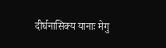दीर्घनासिक्य यानाः मेगु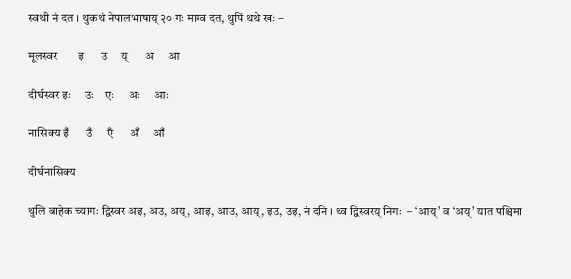स्वथी नं दत । थुकथं नेपालभाषाय्‌ २० गः माग्व दत, थुपिं थथे खः –

मूलस्वर       इ      उ     य्‌      अ     आ

दीर्घस्वर इः     उः    एः     अः     आः

नासिक्य इँ      उँ     एँ      अँ     आँ

दीर्घनासिक्य

थुलि बाहेक च्यागः द्विस्वर अइ, अउ, अय्‌, आइ, आउ, आय्‌, इउ, उइ, नं दनि । थ्व द्विस्वरय्‌ निगः  – ‘आय्‌’ व ‘अय्‌’ यात पश्चिमा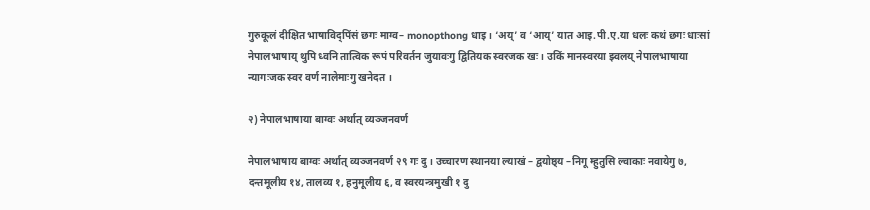गुरुकूलं दीक्षित भाषाविद्पिंसं छगः माग्व– monopthong धाइ । ‘अय्‌’ व ‘आय्‌’ यात आइ.पी.ए.या धलः कथं छगः धाःसां नेपालभाषाय्‌ थुपि ध्वनि तात्विक रूपं परिवर्तन जुयावःगु द्वितियक स्वरजक खः । उकिं मानस्वरया झ्वलय्‌ नेपालभाषाया न्यागःजक स्वर वर्ण नालेमाःगु खनेदत ।

२) नेपालभाषाया बाग्वः अर्थात् व्यञ्जनवर्ण

नेपालभाषाय बाग्वः अर्थात् व्यञ्जनवर्ण २९ गः दु । उच्चारण स्थानया ल्याखं – द्वयोष्ठ्य –निगू म्हुतुसि ल्वाकाः नवायेगु ७, दन्तमूलीय १४, तालव्य १, हनुमूलीय ६, व स्वरयन्त्रमुखी १ दु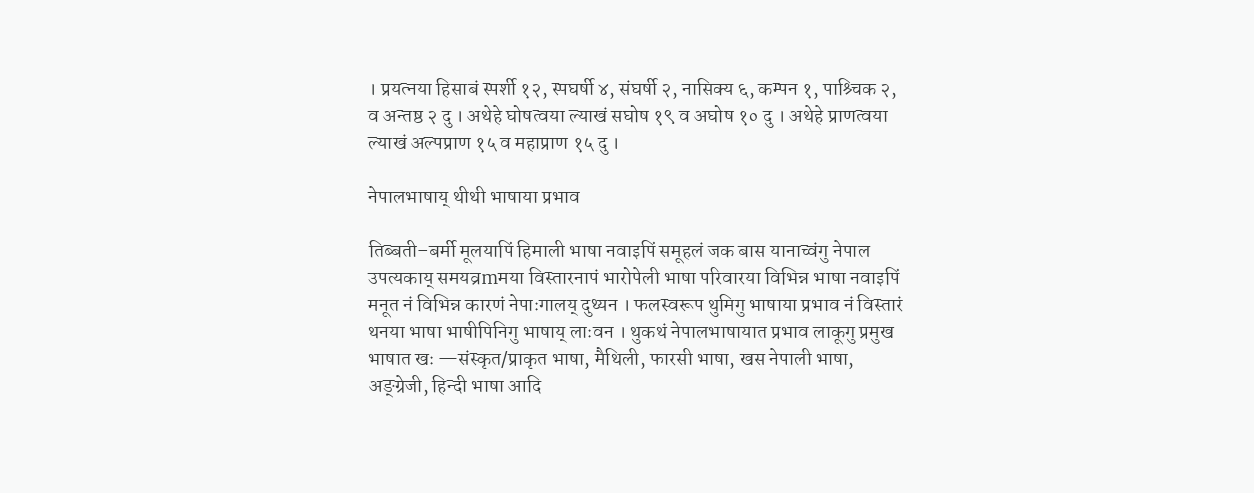। प्रयत्नया हिसाबं स्पर्शी १२, स्पघर्षी ४, संघर्षी २, नासिक्य ६, कम्पन १, पाश्र्चिक २, व अन्तष्ठ २ दु । अथेहे घोषत्वया ल्याखं सघोष १९ व अघोष १० दु । अथेहे प्राणत्वया ल्याखं अल्पप्राण १५ व महाप्राण १५ दु ।

नेपालभाषाय् थीथी भाषाया प्रभाव

तिब्बती–बर्मी मूलयापिं हिमाली भाषा नवाइपिं समूहलं जक बास यानाच्वंगु नेपाल उपत्यकाय्‌ समयव्रmमया विस्तारनापं भारोपेली भाषा परिवारया विभिन्न भाषा नवाइपिं मनूत नं विभिन्न कारणं नेपाःगालय्‌ दुथ्यन । फलस्वरूप थुमिगु भाषाया प्रभाव नं विस्तारं थनया भाषा भाषीपिनिगु भाषाय्‌ लाःवन । थुकथं नेपालभाषायात प्रभाव लाकूगु प्रमुख भाषात खः —संस्कृत/प्राकृत भाषा, मैथिली, फारसी भाषा, खस नेपाली भाषा, अङ्ग्रेजी, हिन्दी भाषा आदि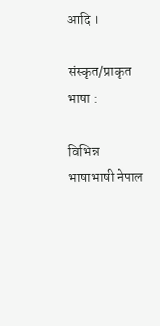आदि ।

संस्कृत/प्राकृत भाषा :

विभिन्न भाषाभाषी नेपाल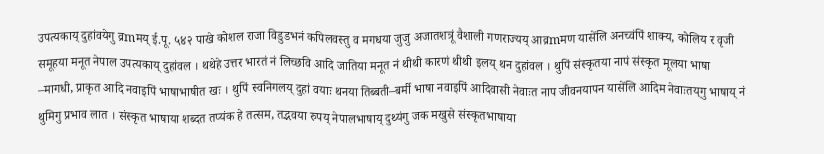उपत्यकाय्‌ दुहांवयेगु व्रmमय्‌ ई.पू. ५४२ पाखे कोशल राजा विडुडभनं कपिलवस्तु व मगधया जुजु अजातशत्रूं वैशाली गणराज्यय्‌ आव्रmमण यासेंलि अनच्वंपिं शाक्य, कोलिय र वृजी समूहया मनूत नेपाल उपत्यकाय्‌ दुहांवल । थथेहे उत्तर भारतं नं लिच्छवि आदि जातिया मनूत नं थीथी कारणं थीथी इलय्‌ थन दुहांवल । थुपिं संस्कृतया नापं संस्कृत मूलया भाषा –मागधी, प्राकृत आदि नवाइपिं भाषाभाषीत खः । थुपिं स्वनिगलय्‌ दुहां वयाः थनया तिब्बती–बर्मी भाषा नवाइपिं आदिवासी नेवाःत नाप जीवनयापन यासेंलि आदिम नेवाःतय्‌गु भाषाय्‌ नं थुमिगु प्रभाव लात । संस्कृत भाषाया शब्दत तप्यंक हे तत्सम, तद्भवया रुपय्‌ नेपालभाषाय्‌ दुथ्यंगु जक मखुसे संस्कृतभाषाया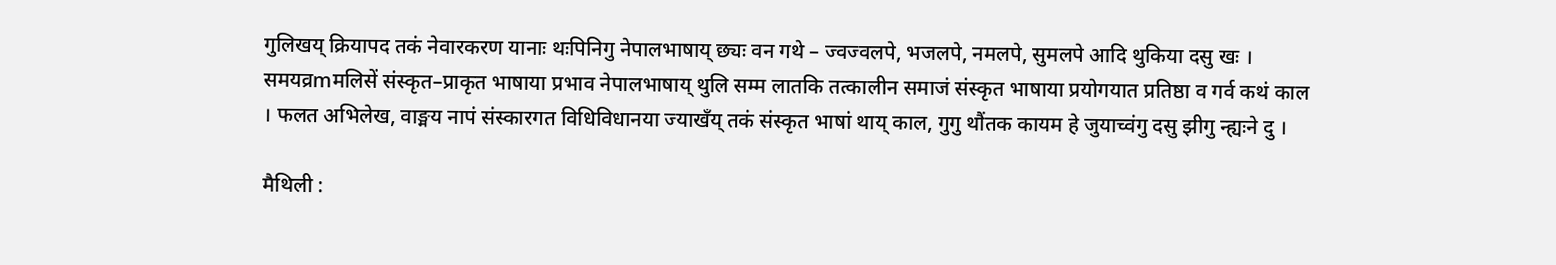गुलिखय्‌ क्रियापद तकं नेवारकरण यानाः थःपिनिगु नेपालभाषाय्‌ छ्यः वन गथे – ज्वज्वलपे, भजलपे, नमलपे, सुमलपे आदि थुकिया दसु खः । समयव्रmमलिसें संस्कृत–प्राकृत भाषाया प्रभाव नेपालभाषाय्‌ थुलि सम्म लातकि तत्कालीन समाजं संस्कृत भाषाया प्रयोगयात प्रतिष्ठा व गर्व कथं काल । फलत अभिलेख, वाङ्मय नापं संस्कारगत विधिविधानया ज्याखँय्‌ तकं संस्कृत भाषां थाय्‌ काल, गुगु थौंतक कायम हे जुयाच्वंगु दसु झीगु न्ह्यःने दु ।

मैथिली :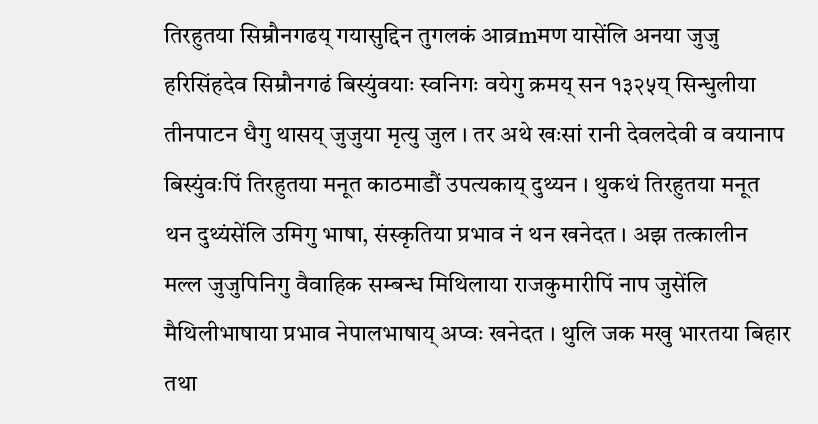तिरहुतया सिम्रौनगढय्‌ गयासुद्दिन तुगलकं आव्रmमण यासेंलि अनया जुजु हरिसिंहदेव सिम्रौनगढं बिस्युंवयाः स्वनिगः वयेगु क्रमय्‌ सन १३२५य्‌ सिन्धुलीया तीनपाटन धैगु थासय्‌ जुजुया मृत्यु जुल । तर अथे खःसां रानी देवलदेवी व वयानाप बिस्युंवःपिं तिरहुतया मनूत काठमाडौं उपत्यकाय्‌ दुथ्यन । थुकथं तिरहुतया मनूत थन दुथ्यंसेंलि उमिगु भाषा, संस्कृतिया प्रभाव नं थन खनेदत । अझ तत्कालीन मल्ल जुजुपिनिगु वैवाहिक सम्बन्ध मिथिलाया राजकुमारीपिं नाप जुसेंलि मैथिलीभाषाया प्रभाव नेपालभाषाय्‌ अप्वः खनेदत । थुलि जक मखु भारतया बिहार तथा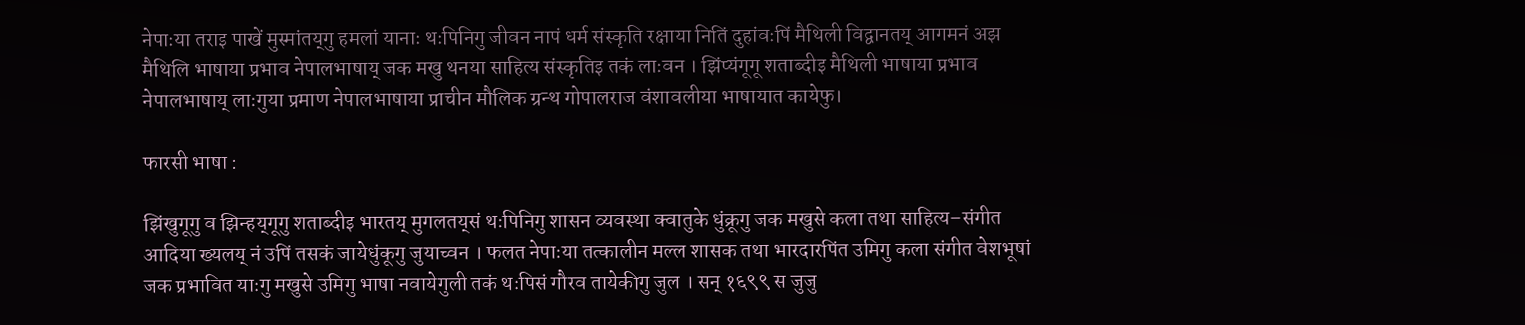नेपाःया तराइ पाखें मुस्मांतय्‌गु हमलां यानाः थःपिनिगु जीवन नापं धर्म संस्कृति रक्षाया नितिं दुहांवःपिं मैथिली विद्वानतय्‌ आगमनं अझ मैथिलि भाषाया प्रभाव नेपालभाषाय्‌ जक मखु थनया साहित्य संस्कृतिइ तकं लाःवन । झिंप्यंगूगू शताब्दीइ मैथिली भाषाया प्रभाव नेपालभाषाय्‌ लाःगुया प्रमाण नेपालभाषाया प्राचीन मौलिक ग्रन्थ गोपालराज वंशावलीया भाषायात कायेफु।

फारसी भाषा :

झिंखुगूगु व झिन्हय्‌गूगु शताब्दीइ भारतय्‌ मुगलतय्‌सं थःपिनिगु शासन व्यवस्था क्वातुके धुंक्रूगु जक मखुसे कला तथा साहित्य–संगीत आदिया ख्यलय्‌ नं उपिं तसकं जायेधुंकूगु जुयाच्वन । फलत नेपाःया तत्कालीन मल्ल शासक तथा भारदारपिंत उमिगु कला संगीत वेशभूषां जक प्रभावित याःगु मखुसे उमिगु भाषा नवायेगुली तकं थःपिसं गौरव तायेकीगु जुल । सन् १६९९ स जुजु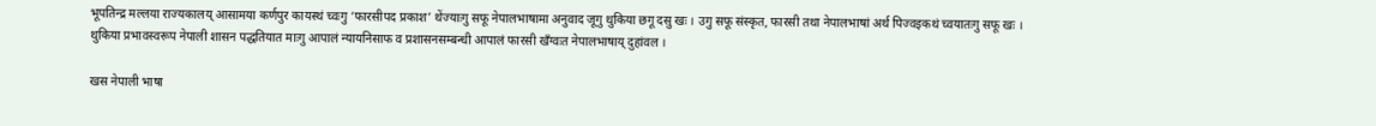भूपतिन्द्र मल्लया राज्यकालय्‌ आसामया कर्णपुर कायस्थं च्वःगु ‘फारसीपद प्रकाश’ थेंज्याःगु सफू नेपालभाषामा अनुवाद जूगु थुकिया छगू दसु खः । उगु सफू संस्कृत, फारसी तथा नेपालभाषां अर्थ पिज्वइकथं च्वयातःगु सफू खः । थुकिया प्रभावस्वरूप नेपाली शासन पद्धतियात माःगु आपालं न्यायनिसाफ व प्रशासनसम्बन्धी आपालं फारसी खँग्वःत नेपालभाषाय्‌ दुहांवल ।

खस नेपाली भाषा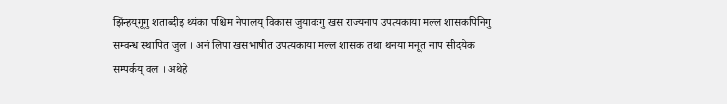झिंन्हय्‌गूगु शताब्दीइ थ्यंका पश्चिम नेपालय्‌ विकास जुयावःगु खस राज्यनाप उपत्यकाया मल्ल शासकपिनिगु सम्वन्ध स्थापित जुल । अनं लिपा खसभाषीत उपत्यकाया मल्ल शासक तथा थनया मनूत नाप सीदयेक सम्पर्कय्‌ वल । अथेहे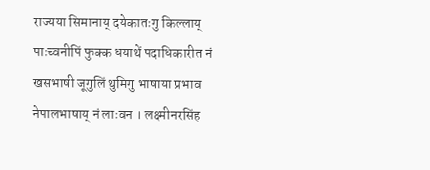राज्यया सिमानाय्‌ दयेकातःगु किल्लाय्‌ पाःच्वनीपिं फुक्क धयाथें पदाधिकारीत नं खसभाषी जूगुलिं थुमिगु भाषाया प्रभाव नेपालभाषाय्‌ नं लाःवन । लक्ष्मीनरसिंह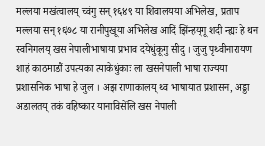मल्लया मखंत्वालय्‌ च्वंगु सन् १६४९ या शिवालयया अभिलेख, प्रताप मल्लया सन् १६७८ या रानीपुखूया अभिलेख आदिं झिंन्हय्‌गू शदी न्ह्यः हे थन स्वनिगलय्‌ खस नेपालीभाषाया प्रभाव दयेधुंकूगु सीदु । जुजु पृथ्वीनारायण शाहं काठमाडौं उपत्यका त्याकेधुंकाः ला खसनेपाली भाषा राज्यया प्रशासनिक भाषा हे जुल । अझ राणाकालय्‌ थ्व भाषायात प्रशासन, अड्डा अडालतय्‌ तकं वहिष्कार यानाविसेंलि खस नेपाली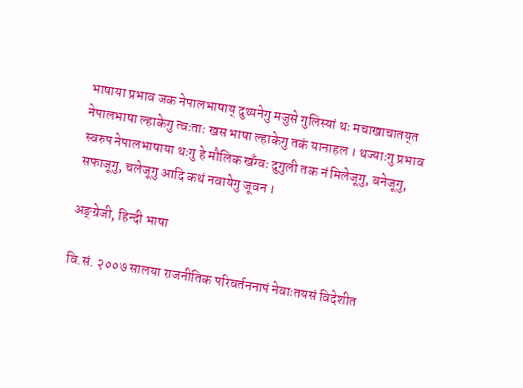भाषाया प्रभाव जक नेपालभाषाय्‌ दुथ्यनेगु मजुसे गुलिस्यां थः मचाखाचातय्‌त नेपालभाषा ल्हाकेगु त्वःताः खस भाषा ल्हाकेगु तकं यानाहल । थज्याःगु प्रभाव स्वरुप नेपालभाषाया थःगु हे मौलिक खँग्वः दुगुली तक नं मिलेजूगु, बनेजूगु, सफाजूगु, चलेजूगु आदि कथं नवायेगु जूवन ।

अङ्ग्रेजी, हिन्दी भाषा

वि.सं. २००७ सालया राजनीतिक परिवर्तननापं नेवाःतयसं विदेशीत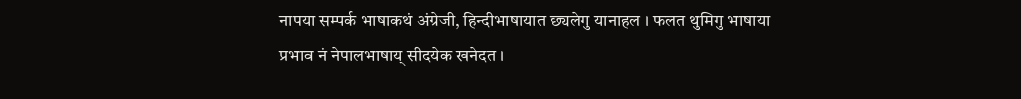नापया सम्पर्क भाषाकथं अंग्रेजी, हिन्दीभाषायात छ्यलेगु यानाहल । फलत थुमिगु भाषाया प्रभाव नं नेपालभाषाय्‌ सीदयेक खनेदत ।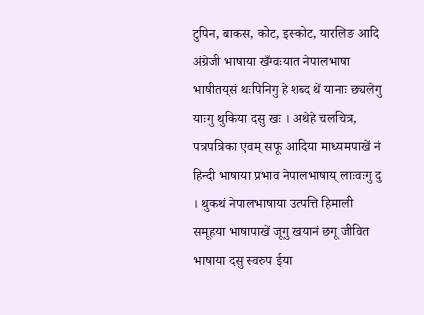टुपिन, बाकस, कोट, इस्कोट, यारलिङ आदि अंग्रेजी भाषाया खँग्वःयात नेपालभाषा भाषीतय्‌सं थःपिनिगु हे शब्द थें यानाः छ्यलेगु याःगु थुकिया दसु खः । अथेहे चलचित्र, पत्रपत्रिका एवम् सफू आदिया माध्यमपाखें नं हिन्दी भाषाया प्रभाव नेपालभाषाय्‌ लाःवःगु दु । थुकथं नेपालभाषाया उत्पत्ति हिमाली समूहया भाषापाखें जूगु खयानं छगू जीवित भाषाया दसु स्वरुप ईया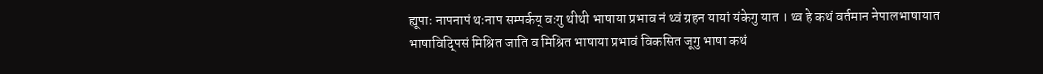ह्यूपाः नापनापं थःनाप सम्पर्कय्‌ वःगु थीथी भाषाया प्रभाव नं थ्वं ग्रहन यायां यंकेगु यात । थ्व हे कथं वर्तमान नेपालभाषायात भाषाविद्पिसं मिश्रित जाति व मिश्रित भाषाया प्रभावं विकसित जूगु भाषा कथं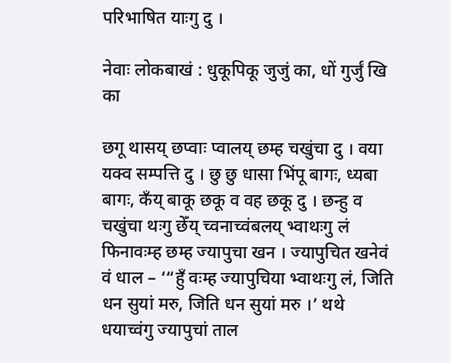परिभाषित याःगु दु ।

नेवाः लोकबाखं : धुकूपिकू जुजुं का, धों गुर्जुं खि का

छगू थासय् छप्वाः प्वालय् छम्ह चखुंचा दु । वया यक्व सम्पत्ति दु । छु छु धासा भिंपू बागः, ध्यबा बागः, कँय् बाकू छकू व वह छकू दु । छन्हु व चखुंचा थःगु छेँय् च्वनाच्वंबलय् भ्वाथःगु लं फिनावःम्ह छम्ह ज्यापुचा खन । ज्यापुचित खनेवं वं धाल – ‘“हुँ वःम्ह ज्यापुचिया भ्वाथःगु लं, जिति धन सुयां मरु, जिति धन सुयां मरु ।’ थथे धयाच्वंगु ज्यापुचां ताल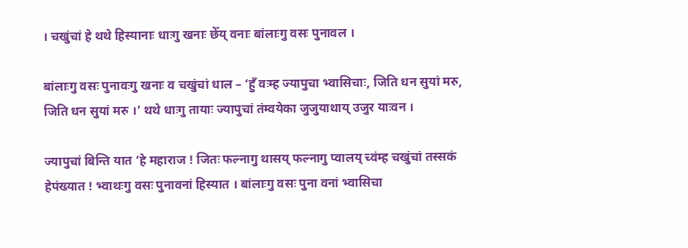। चखुंचां हे थथे हिस्यानाः धाःगु खनाः छेँय् वनाः बांलाःगु वसः पुनावल ।

बांलाःगु वसः पुनावःगु खनाः व चखुंचां धाल – ‘हुँ वःम्ह ज्यापुचा भ्वासिचाः, जिति धन सुयां मरु, जिति धन सुयां मरु ।’ थथे धाःगु तायाः ज्यापुचां तंम्वयेका जुजुयाथाय् उजुर याःवन ।

ज्यापुचां बिन्ति यात ‘हे महाराज ! जितः फल्नागु थासय् फल्नागु प्वालय् च्वंम्ह चखुंचां तस्सकं हेपंख्यात ! भ्वाथःगु वसः पुनावनां हिस्यात । बांलाःगु वसः पुना वनां भ्वासिचा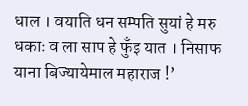धाल । वयाति धन सम्पति सुयां हे मरु धकाः व ला साप हे फुँइ यात । निसाफ याना बिज्यायेमाल महाराज !’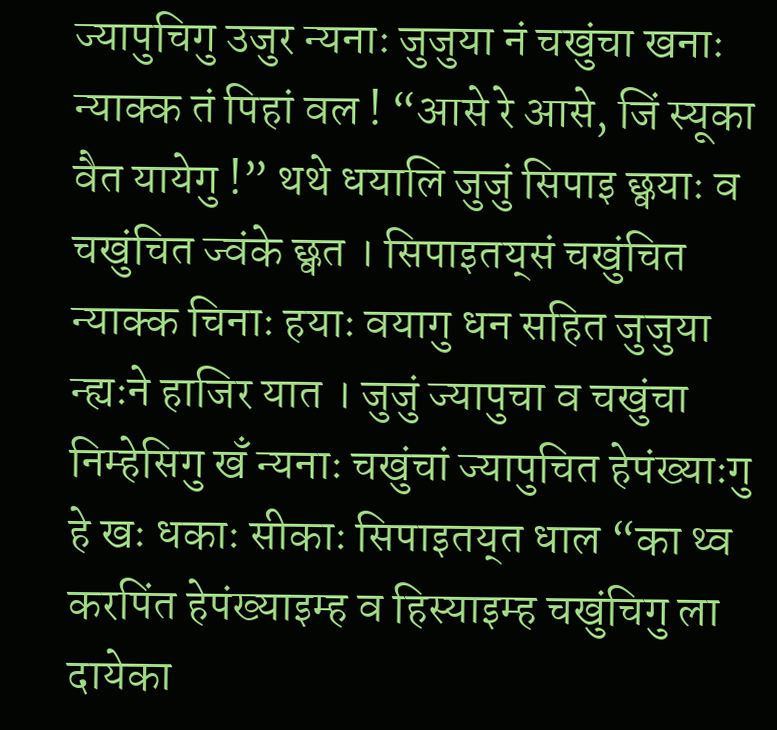ज्यापुचिगु उजुर न्यनाः जुजुया नं चखुंचा खनाः न्याक्क तं पिहां वल ! “आसे रे आसे, जिं स्यूका वैत यायेगु !” थथे धयालि जुजुं सिपाइ छ्वयाः व चखुंचित ज्वंके छ्वत । सिपाइतय्‌सं चखुंचित न्याक्क चिनाः हयाः वयागु धन सहित जुजुया न्ह्यःने हाजिर यात । जुजुं ज्यापुचा व चखुंचा निम्हेसिगु खँ न्यनाः चखुंचां ज्यापुचित हेपंख्याःगु हे खः धकाः सीकाः सिपाइतय्‌त धाल “का थ्व करपिंत हेपंख्याइम्ह व हिस्याइम्ह चखुंचिगु ला दायेका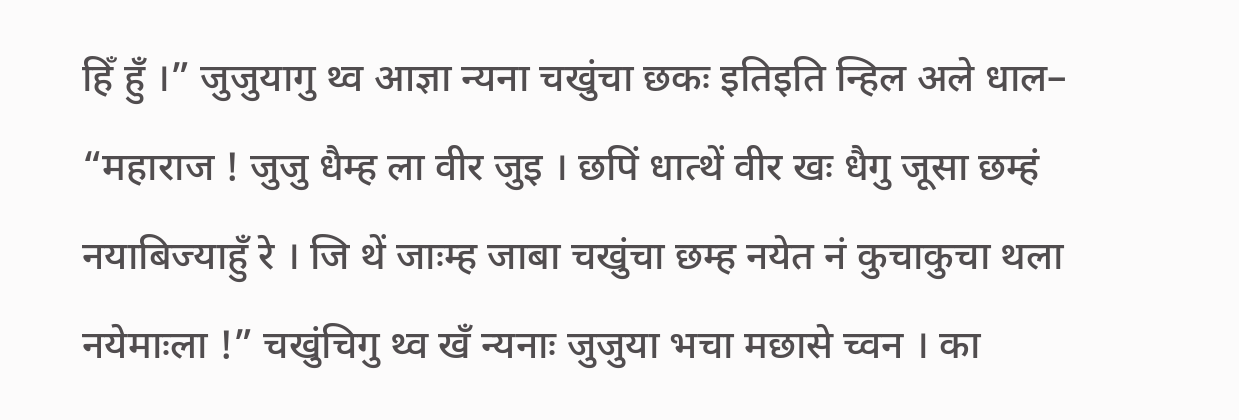हिँ हुँ ।” जुजुयागु थ्व आज्ञा न्यना चखुंचा छकः इतिइति न्हिल अले धाल– “महाराज ! जुजु धैम्ह ला वीर जुइ । छपिं धात्थें वीर खः धैगु जूसा छम्हं नयाबिज्याहुँ रे । जि थें जाःम्ह जाबा चखुंचा छम्ह नयेत नं कुचाकुचा थला नयेमाःला !” चखुंचिगु थ्व खँ न्यनाः जुजुया भचा मछासे च्वन । का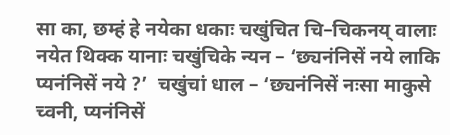सा का, छम्हं हे नयेका धकाः चखुंचित चि–चिकनय् वालाः नयेत थिक्क यानाः चखुंचिके न्यन – ‘छ्यनंनिसें नये लाकि प्यनंनिसें नये ?’  चखुंचां धाल – ‘छ्यनंनिसें नःसा माकुसे च्वनी, प्यनंनिसें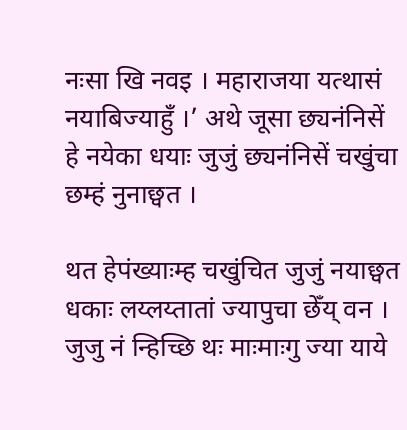नःसा खि नवइ । महाराजया यत्थासं नयाबिज्याहुँ ।’ अथे जूसा छ्यनंनिसें हे नयेका धयाः जुजुं छ्यनंनिसें चखुंचा छम्हं नुनाछ्वत ।

थत हेपंख्याःम्ह चखुंचित जुजुं नयाछ्वत धकाः लय्लय्तातां ज्यापुचा छेँय् वन । जुजु नं न्हिच्छि थः माःमाःगु ज्या याये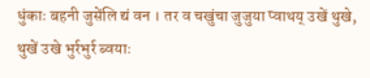धुंकाः बहनी जुसेंलि द्यं वन । तर व चखुंचा जुजुया प्वाथय् उखें थुखे, थुखें उखे भुर्रभुर्र ब्वयाः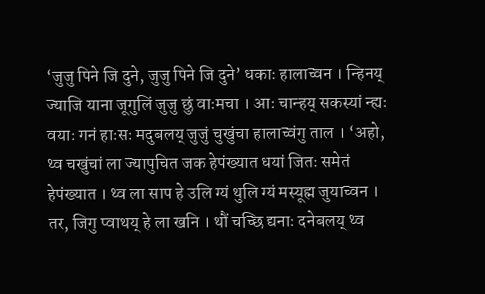‘जुजु पिने जि दुने, जुजु पिने जि दुने’ धकाः हालाच्वन । न्हिनय् ज्याजि याना जूगुलिं जुजु छुं वाःमचा । आः चान्हय् सकस्यां न्ह्यः वयाः गनं हाःसः मदुबलय् जुजुं चुखुंचा हालाच्वंगु ताल । ‘अहो, थ्व चखुंचां ला ज्यापुचित जक हेपंख्यात धयां जितः समेतं हेपंख्यात । थ्व ला साप हे उलि ग्यं थुलि ग्यं मस्यूह्म जुयाच्वन । तर, जिगु प्वाथय् हे ला खनि । थौं चच्छि द्यनाः दनेबलय् थ्व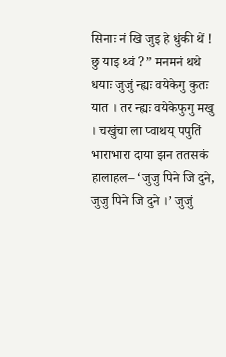सिनाः नं खि जुइ हे धुंकी थें ! छु याइ थ्वं ?” मनमनं थथे धयाः जुजुं न्ह्यः वयेकेगु कुतः यात । तर न्ह्यः वयेकेफुगु मखु । चखुंचा ला प्वाथय् पपुतिं भाराभारा दाया झन ततसकं हालाहल– ‘जुजु पिने जि दुने, जुजु पिने जि दुने ।’ जुजुं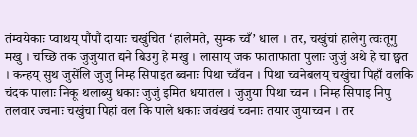तंम्वयेकाः प्वाथय् पौंपौं दायाः चखुंचित ‘हालेमते, सुम्क च्वँ’ धाल । तर, चखुंचां हालेगु त्वःतूगु मखु । चच्छि तक जुजुयात द्यने बिउगु हे मखु । लासाय् जक फाताफाता पुलाः जुजुं अथे हे चा छ्वत । कन्हय् सुथ जुसेंलि जुजु निम्ह सिपाइत ब्वनाः पिथा च्वँवन । पिथा च्वनेबलय् चखुंचा पिहाँ वलकि चंदक पालाः निकू थलाब्यु धकाः जुजुं इमित धयातल । जुजुया पिथा च्वन । निम्ह सिपाइ निपु तलवार ज्वनाः चखुंचा पिहां वल कि पाले धकाः जवंखवं च्वनाः तयार जुयाच्वन । तर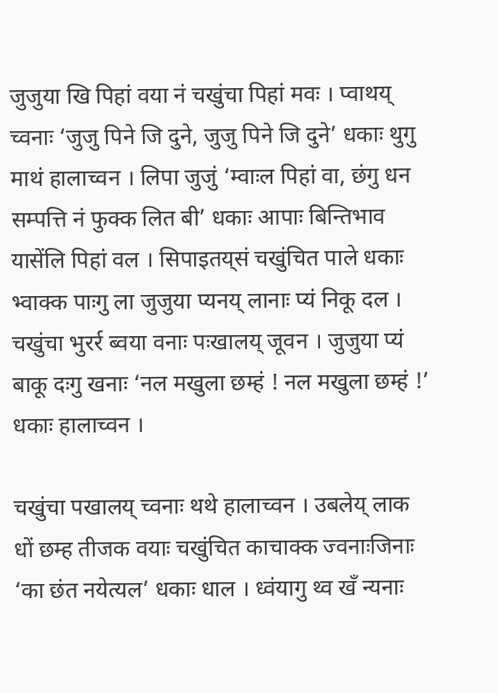जुजुया खि पिहां वया नं चखुंचा पिहां मवः । प्वाथय् च्वनाः ‘जुजु पिने जि दुने, जुजु पिने जि दुने’ धकाः थुगु माथं हालाच्वन । लिपा जुजुं ‘म्वाःल पिहां वा, छंगु धन सम्पत्ति नं फुक्क लित बी’ धकाः आपाः बिन्तिभाव यासेंलि पिहां वल । सिपाइतय्‌सं चखुंचित पाले धकाः भ्वाक्क पाःगु ला जुजुया प्यनय् लानाः प्यं निकू दल । चखुंचा भुरर्र ब्वया वनाः पःखालय् जूवन । जुजुया प्यं बाकू दःगु खनाः ‘नल मखुला छम्हं ! नल मखुला छम्हं !’ धकाः हालाच्वन ।

चखुंचा पखालय् च्वनाः थथे हालाच्वन । उबलेय् लाक धों छम्ह तीजक वयाः चखुंचित काचाक्क ज्वनाःजिनाः ‘का छंत नयेत्यल’ धकाः धाल । ध्वंयागु थ्व खँ न्यनाः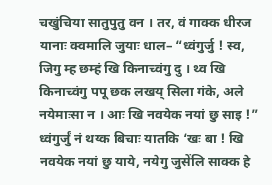चखुंचिया सातुपुतु वन । तर, वं गाक्क धीरज यानाः क्वमालि जुयाः धाल– “ध्वंगुर्जु ! स्व, जिगु म्ह छम्हं खि किनाच्वंगु दु । थ्व खि किनाच्वंगु पपू छक लखय् सिला गंके, अले नयेमाःसा न । आः खि नवयेक नयां छु साइ !” ध्वंगुर्जुं नं थय्क बिचाः यातकि ‘खः बा ! खि नवयेक नयां छु याये, नयेगु जुसेंलि साक्क हे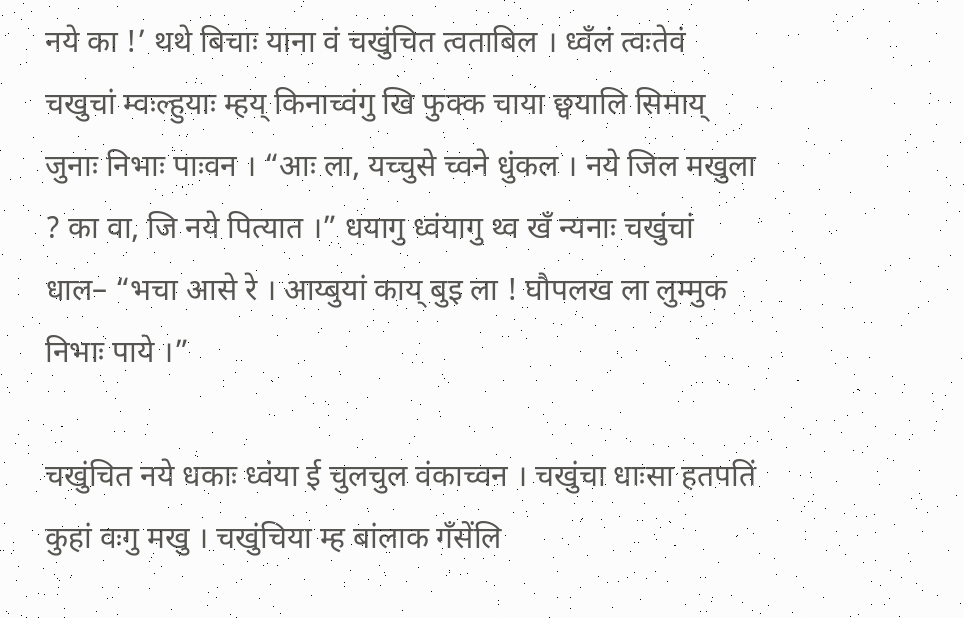नये का !’ थथे बिचाः याना वं चखुंचित त्वताबिल । ध्वँलं त्वःतेवं चखुचां म्वःल्हुयाः म्हय् किनाच्वंगु खि फुक्क चाया छ्वयालि सिमाय् जुनाः निभाः पाःवन । “आः ला, यच्चुसे च्वने धुंकल । नये जिल मखुला ? का वा, जि नये पित्यात ।” धयागु ध्वंयागु थ्व खँ न्यनाः चखुंचां धाल– “भचा आसे रे । आय्बुयां काय् बुइ ला ! घौपलख ला लुम्मुक निभाः पाये ।”

चखुंचित नये धकाः ध्वंया ई चुलचुल वंकाच्वन । चखुंचा धाःसा हतपतिं कुहां वःगु मखु । चखुंचिया म्ह बांलाक गँसेंलि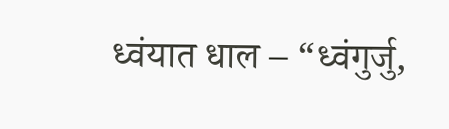ध्वंयात धाल – “ध्वंगुर्जु,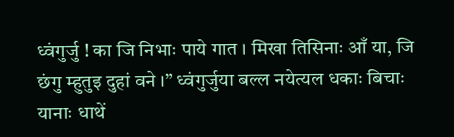ध्वंगुर्जु ! का जि निभाः पाये गात । मिखा तिसिनाः आँ या, जि छंगु म्हुतुइ दुहां वने ।” ध्वंगुर्जुया बल्ल नयेत्यल धकाः बिचाः यानाः धाथें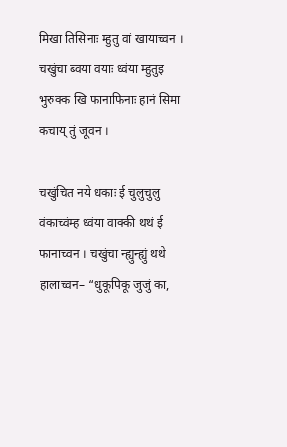मिखा तिसिनाः म्हुतु वां खायाच्वन । चखुंचा ब्वया वयाः ध्वंया म्हुतुइ भुरुक्क खि फानाफिनाः हानं सिमा कचाय् तुं जूवन ।

चखुंचित नये धकाः ई चुलुचुलु वंकाच्वंम्ह ध्वंया वाक्की थथं ई फानाच्वन । चखुंचा न्ह्युन्ह्युं थथे हालाच्वन– “धुकूपिकू जुजुं का,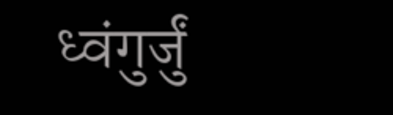ध्वंगुर्जुं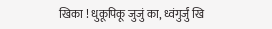खिका ! धुकूपिकू जुजुं का, ध्वंगुर्जुं खि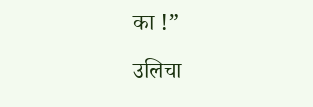का !”

उलिचा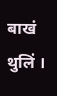बाखं थुलिं ।